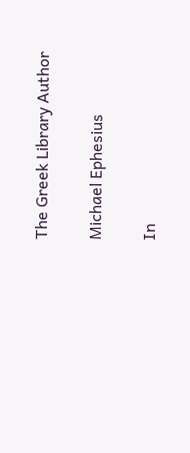The Greek Library Author

Michael Ephesius

In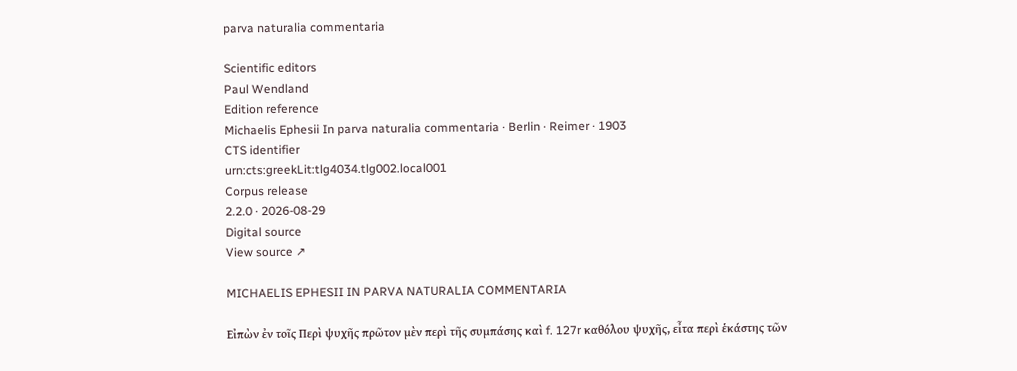parva naturalia commentaria

Scientific editors
Paul Wendland
Edition reference
Michaelis Ephesii In parva naturalia commentaria · Berlin · Reimer · 1903
CTS identifier
urn:cts:greekLit:tlg4034.tlg002.local001
Corpus release
2.2.0 · 2026-08-29
Digital source
View source ↗

MICHAELIS EPHESII IN PARVA NATURALIA COMMENTARIA

Εἰπὼν ἐν τοῖς Περὶ ψυχῆς πρῶτον μὲν περὶ τῆς συμπάσης καὶ f. 127r καθόλου ψυχῆς, εἶτα περὶ ἑκάστης τῶν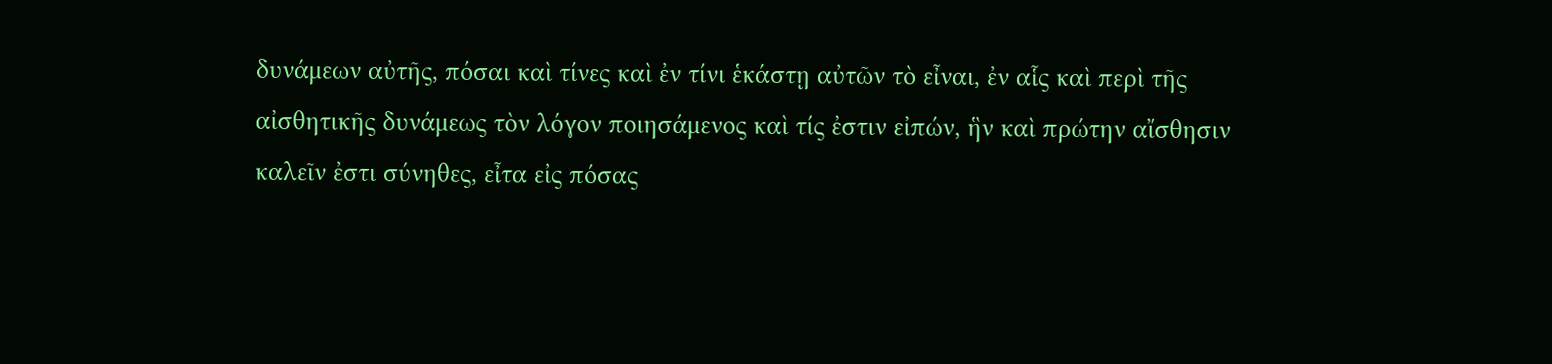δυνάμεων αὐτῆς, πόσαι καὶ τίνες καὶ ἐν τίνι ἑκάστῃ αὐτῶν τὸ εἶναι, ἐν αἷς καὶ περὶ τῆς αἰσθητικῆς δυνάμεως τὸν λόγον ποιησάμενος καὶ τίς ἐστιν εἰπών, ἣν καὶ πρώτην αἴσθησιν καλεῖν ἐστι σύνηθες, εἶτα εἰς πόσας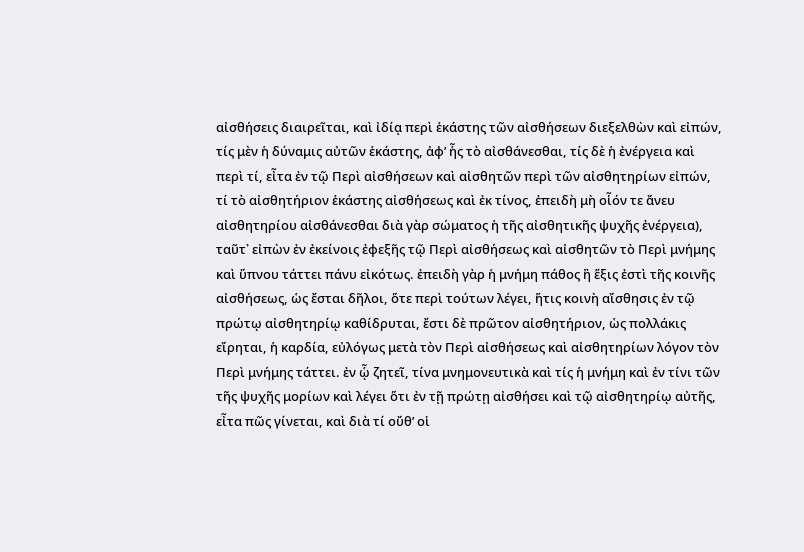αἰσθήσεις διαιρεῖται, καὶ ἰδίᾳ περὶ ἑκάστης τῶν αἰσθήσεων διεξελθὼν καὶ εἰπών, τίς μὲν ἡ δύναμις αὐτῶν ἑκάστης, ἀφ’ ἧς τὸ αἰσθάνεσθαι, τίς δὲ ἡ ἐνέργεια καὶ περὶ τί, εἶτα ἐν τῷ Περὶ αἰσθήσεων καὶ αἰσθητῶν περὶ τῶν αἰσθητηρίων εἰπών, τί τὸ αἰσθητήριον ἑκάστης αἰσθήσεως καὶ ἐκ τίνος, ἐπειδὴ μὴ οἷόν τε ἄνευ αἰσθητηρίου αἰσθάνεσθαι διὰ γὰρ σώματος ἡ τῆς αἰσθητικῆς ψυχῆς ἐνέργεια), ταῦτ᾿ εἰπὼν ἐν ἐκείνοις ἐφεξῆς τῷ Περὶ αἰσθήσεως καὶ αἰσθητῶν τὸ Περὶ μνήμης καὶ ὕπνου τάττει πάνυ εἰκότως. ἐπειδὴ γὰρ ἡ μνήμη πάθος ἢ ἕξις ἐστὶ τῆς κοινῆς αἰσθήσεως, ὡς ἔσται δῆλοι, ὅτε περὶ τούτων λέγει, ἥτις κοινὴ αἴσθησις ἐν τῷ πρώτῳ αἰσθητηρίῳ καθίδρυται, ἔστι δὲ πρῶτον αἰσθητήριον, ὡς πολλάκις εἴρηται, ἡ καρδία, εὐλόγως μετὰ τὸν Περὶ αἰσθήσεως καὶ αἰσθητηρίων λόγον τὸν Περὶ μνήμης τάττει. ἐν ᾧ ζητεῖ, τίνα μνημονευτικὰ καὶ τίς ἡ μνήμη καὶ ἐν τίνι τῶν τῆς ψυχῆς μορίων καὶ λέγει ὅτι ἐν τῇ πρώτῃ αἰσθήσει καὶ τῷ αἰσθητηρίῳ αὐτῆς, εἶτα πῶς γίνεται, καὶ διὰ τί οὔθ’ οἱ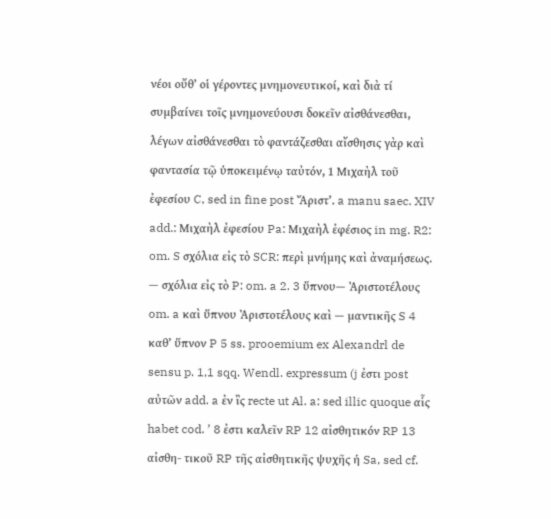νέοι οὔθ’ οἱ γέροντες μνημονευτικοί, καὶ διὰ τί συμβαίνει τοῖς μνημονεύουσι δοκεῖν αἰσθάνεσθαι, λέγων αἰσθάνεσθαι τὸ φαντάζεσθαι αἴσθησις γὰρ καὶ φαντασία τῷ ὑποκειμένῳ ταὐτόν, 1 Μιχαὴλ τοῦ ἐφεσίου C, sed in fine post Ἄριστ’. a manu saec. XIV add.: Μιχαὴλ ἐφεσίου Pa: Μιχαὴλ ἐφέσιος in mg. R2: om. S σχόλια εἰς τὸ SCR: περὶ μνήμης καὶ ἀναμήσεως. — σχόλια εἰς τὸ P: om. a 2. 3 ὕπνου— Ἀριστοτέλους om. a καὶ ὕπνου Ἀριστοτέλους καὶ — μαντικῆς S 4 καθ’ ὕπνον P 5 ss. prooemium ex Alexandrl de sensu p. 1,1 sqq. Wendl. expressum (j ἐστι post αὐτῶν add. a ἐν ἲς recte ut Al. a: sed illic quoque αἷς habet cod. ’ 8 ἐστι καλεῖν RP 12 αἰσθητικόν RP 13 αἰσθη- τικοῦ RP τῆς αἰσθητικῆς ψυχῆς ἡ Sa, sed cf.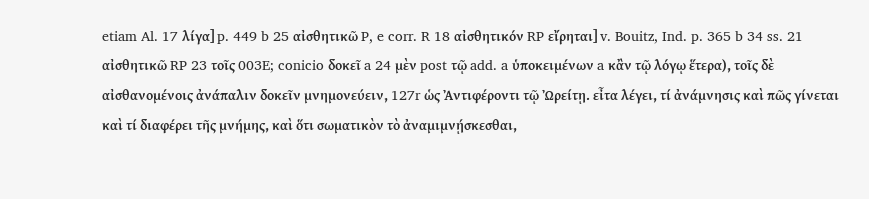etiam Al. 17 λίγα] p. 449 b 25 αἰσθητικῶ P, e corr. R 18 αἰσθητικόν RP εἴρηται] v. Bouitz, Ind. p. 365 b 34 ss. 21 αἰσθητικῶ RP 23 τοῖς 003E; conicio δοκεῖ a 24 μὲν post τῷ add. a ὑποκειμένων a κἂν τῷ λόγῳ ἕτερα), τοῖς δὲ αἰσθανομένοις ἀνάπαλιν δοκεῖν μνημονεύειν, 127r ὡς Ἀντιφέροντι τῷ Ὠρείτῃ. εἶτα λέγει, τί ἀνάμνησις καὶ πῶς γίνεται καὶ τί διαφέρει τῆς μνήμης, καὶ ὅτι σωματικὸν τὸ ἀναμιμνῄσκεσθαι,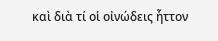καὶ διὰ τί οἱ οἰνώδεις ἧττον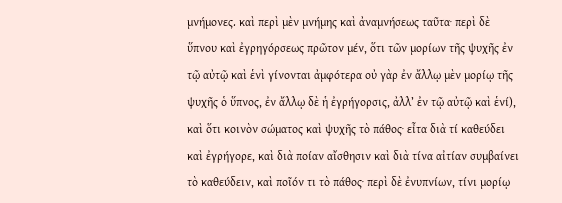μνήμονες. καὶ περὶ μὲν μνήμης καὶ ἀναμνήσεως ταῦτα· περὶ δὲ ὕπνου καὶ ἐγρηγόρσεως πρῶτον μέν, ὅτι τῶν μορίων τῆς ψυχῆς ἐν τῷ αὐτῷ καὶ ἑνὶ γίνονται ἀμφότερα οὐ γὰρ ἐν ἄλλῳ μὲν μορίῳ τῆς ψυχῆς ὁ ὕπνος, ἐν ἄλλῳ δὲ ἡ ἐγρήγορσις, ἀλλ’ ἐν τῷ αὐτῷ καὶ ἑνί), καὶ ὅτι κοινὸν σώματος καὶ ψυχῆς τὸ πάθος· εἶτα διὰ τί καθεύδει καὶ ἐγρήγορε, καὶ διὰ ποίαν αἴσθησιν καὶ διὰ τίνα αἰτίαν συμβαίνει τὸ καθεύδειν, καὶ ποῖόν τι τὸ πάθος· περὶ δὲ ἐνυπνίων, τίνι μορίῳ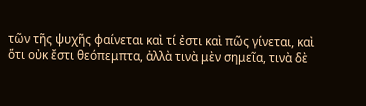τῶν τῆς ψυχῆς φαίνεται καὶ τί ἐστι καὶ πῶς γίνεται, καὶ ὅτι οὐκ ἔστι θεόπεμπτα, ἀλλὰ τινὰ μὲν σημεῖα, τινὰ δὲ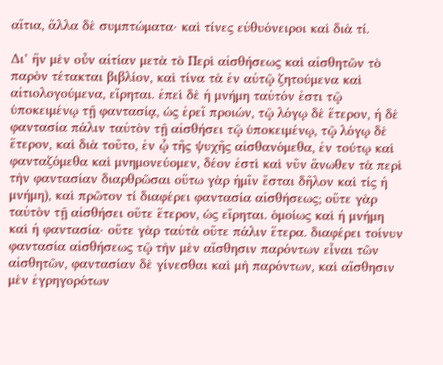αἴτια, ἄλλα δὲ συμπτώματα· καὶ τίνες εὐθυόνειροι καὶ διὰ τί.

Δι’ ἣν μὲν οὖν αἰτίαν μετὰ τὸ Περὶ αἰσθήσεως καὶ αἰσθητῶν τὸ παρὸν τέτακται βιβλίον, καὶ τίνα τὰ ἐν αὐτῷ ζητούμενα καὶ αἰτιολογούμενα, εἴρηται. ἐπεὶ δὲ ἡ μνήμη ταὐτόν ἐστι τῷ ὑποκειμένῳ τῇ φαντασίᾳ, ὡς ἐρεῖ προιών, τῷ λόγῳ δὲ ἕτερον, ἡ δὲ φαντασία πάλιν ταὐτὸν τῇ αἰσθήσει τῷ ὑποκειμένῳ, τῷ λόγῳ δὲ ἕτερον, καὶ διὰ τοῦτο, ἐν ᾧ τῆς ψυχῆς αἰσθανόμεθα, ἐν τούτῳ καὶ φανταζόμεθα καὶ μνημονεύομεν, δέον ἐστὶ καὶ νῦν ἄνωθεν τὰ περὶ τὴν φαντασίαν διαρθρῶσαι οὕτω γὰρ ἡμῖν ἔσται δῆλον καὶ τίς ἡ μνήμη), καὶ πρῶτον τί διαφέρει φαντασία αἰσθήσεως; οὔτε γὰρ ταὐτὸν τῇ αἰσθήσει οὔτε ἕτερον, ὡς εἴρηται. ὁμοίως καὶ ἡ μνήμη καὶ ἡ φαντασία· οὔτε γὰρ ταὐτὰ οὔτε πάλιν ἕτερα. διαφέρει τοίνυν φαντασία αἰσθήσεως τῷ τὴν μὲν αἴσθησιν παρόντων εἶναι τῶν αἰσθητῶν, φαντασίαν δὲ γίνεσθαι καὶ μὴ παρόντων, καὶ αἴσθησιν μὲν ἐγρηγορότων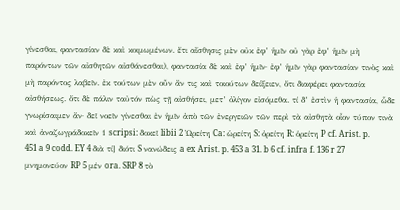γίνεσθαι, φαντασίαν δὲ καὶ κοιμωμένων. ἔτι αἴσθησις μὲν οὐκ ἐφ’ ἡμῖν οὐ γὰρ ἐφ’ ἡμῖν μὴ παρόντων τῶν αἰσθητῶν αἰσθάνεσθαι), φαντασία δὲ καὶ ἐφ’ ἡμῖν· ἐφ’ ἡμῖν γὰρ φαντασίαν τινὸς καὶ μὴ παρόντος λαβεῖν. ἐκ τούτων μὲν οὖν ἄν τις καὶ τοιούτων δείξειεν, ὅτι διαφέρει φαντασία αἰσθήσεως. ὅτι δὲ πάλιν ταὐτόν πὼς τῇ αἰσθήσει, μετ’ ὀλίγον εἰσόμεθα. τί δ’ ἐστὶν ἡ φαντασία, ὧδε γνωρίσαιμεν ἄν· δεῖ νοεῖν γίνεσθαι ἐν ἡμῖν ἀπὸ τῶν ἐνεργειῶν τῶν περὶ τὰ αἰσθητὰ οἷον τύπον τινὰ καὶ ἀναζωγράδοκεῖν 1 scripsi: δοκεῖ libii 2 Ὠρείτη Ca: ὡρείτη S: ὀρείτη R: ὁρείτη P cf. Arist. p. 451 a 9 codd. EY 4 διὰ τί] διότι S νανώδεις a ex Arist. p. 453 a 31. b 6 cf. infra f. 136 r 27 μνημονεύον RP 5 μέν ora. SRP 8 τὸ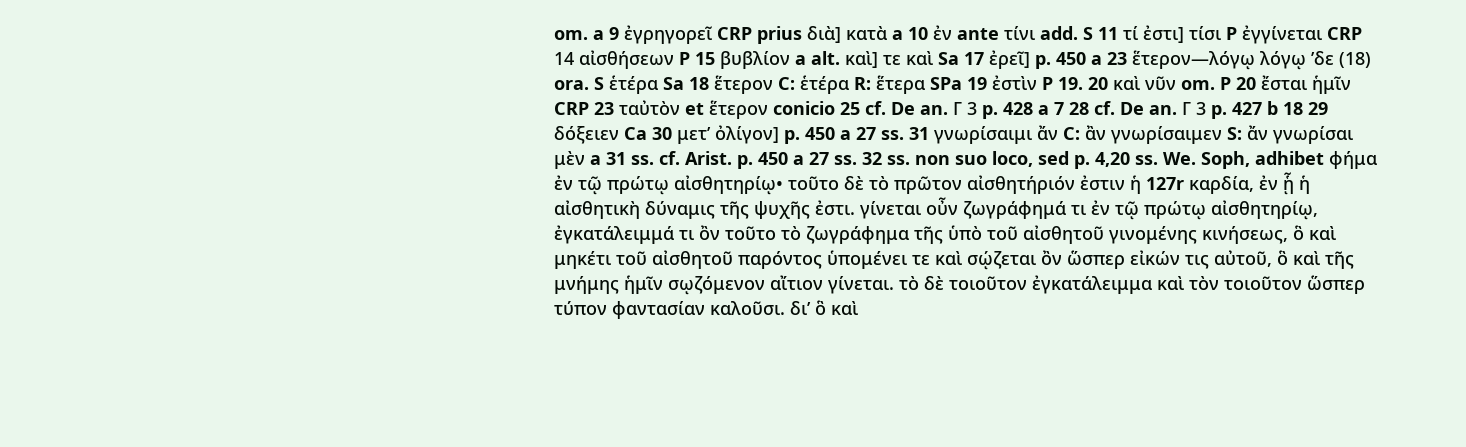om. a 9 ἐγρηγορεῖ CRP prius διὰ] κατὰ a 10 ἐν ante τίνι add. S 11 τί ἐστι] τίσι P ἐγγίνεται CRP 14 αἰσθήσεων P 15 βυβλίον a alt. καὶ] τε καὶ Sa 17 ἐρεῖ] p. 450 a 23 ἕτερον—λόγῳ λόγῳ ’δε (18) ora. S ἑτέρα Sa 18 ἕτερον C: ἑτέρα R: ἕτερα SPa 19 ἐστὶν P 19. 20 καὶ νῦν om. P 20 ἔσται ἡμῖν CRP 23 ταὐτὸν et ἕτερον conicio 25 cf. De an. Γ 3 p. 428 a 7 28 cf. De an. Γ 3 p. 427 b 18 29 δόξειεν Ca 30 μετ’ ὀλίγον] p. 450 a 27 ss. 31 γνωρίσαιμι ἄν C: ἂν γνωρίσαιμεν S: ἄν γνωρίσαι μὲν a 31 ss. cf. Arist. p. 450 a 27 ss. 32 ss. non suo loco, sed p. 4,20 ss. We. Soph, adhibet φήμα ἐν τῷ πρώτῳ αἰσθητηρίῳ• τοῦτο δὲ τὸ πρῶτον αἰσθητήριόν ἐστιν ἡ 127r καρδία, ἐν ᾗ ἡ αἰσθητικὴ δύναμις τῆς ψυχῆς ἐστι. γίνεται οὖν ζωγράφημά τι ἐν τῷ πρώτῳ αἰσθητηρίῳ, ἐγκατάλειμμά τι ὂν τοῦτο τὸ ζωγράφημα τῆς ὑπὸ τοῦ αἰσθητοῦ γινομένης κινήσεως, ὃ καὶ μηκέτι τοῦ αἰσθητοῦ παρόντος ὑπομένει τε καὶ σῴζεται ὂν ὥσπερ εἰκών τις αὐτοῦ, ὃ καὶ τῆς μνήμης ἡμῖν σῳζόμενον αἴτιον γίνεται. τὸ δὲ τοιοῦτον ἐγκατάλειμμα καὶ τὸν τοιοῦτον ὥσπερ τύπον φαντασίαν καλοῦσι. δι’ ὃ καὶ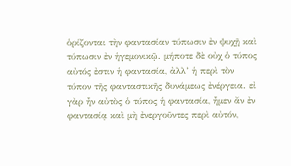ὁρίζονται τὴν φαντασίαν τύπωσιν ἐν ψυχῇ καὶ τύπωσιν ἐν ἡγεμονικῷ. μήποτε δὲ οὐχ ὁ τύπος αὐτός ἐστιν ἡ φαντασία, ἀλλ’ ἡ περὶ τὸν τύπον τῆς φανταστικῆς δυνάμεως ἐνέργεια. εἰ γὰρ ἦν αὐτὸς ὁ τύπος ἡ φαντασία, ἦμεν ἄν ἐν φαντασίᾳ καὶ μὴ ἐνεργοῦντες περὶ αὐτόν,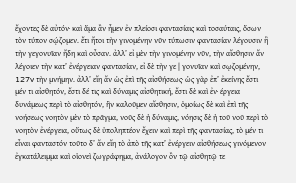ἔχοντες δὲ αὐτόν· καὶ ἅμα ἂν ἦμεν ἐν πλείοσι φαντασίαις καὶ τοσαύταις, ὅσων τὸν τύπον σῴζομεν. ἔτι ἤτοι τὴν γινομένην νῦν τύπωσιν φαντασίαν λέγουσιν ἢ τὴν γεγονυῖαν ἤδη καὶ οὖσαν. ἀλλ’ εἰ μὲν τὴν γινομένην νῦν, τὴν αἴσθησιν ἄν λέγοιεν τὴν κατ’ ἐνέργειαν φαντασίαν, εἰ δὲ τὴν γε | γονυῖαν καὶ σῳζομένην, 127v τὴν μνήμην. ἀλλ’ εἴη ἄν ὡς ἐπὶ τῆς αἰσθήσεως· ὡς γὰρ ἐπ’ ἐκείνης ἔστι μέν τι αἰσθητόν, ἔστι δέ τις καὶ δύναμις αἰσθητική, ἔστι δὲ καὶ ἐν· έργεια δυνάμεως περὶ τὸ αἰσθητόν, ἣν καλοῦμεν αἴσθησιν, ὁμοίως δὲ καὶ ἐπὶ τῆς νοήσεως νοητὸν μὲν τὸ πρᾶγμα, νοῦς δὲ ἡ δύναμις, νόησις δὲ ἡ τοῦ νοῦ περὶ τὸ νοητὸν ἐνέργεια, οὕτως δὲ ὑποληπτέον ἔχειν καὶ περὶ τῆς φαντασίας, τὸ μέν τι εἶναι φανταστόν τοῦτο δ’ ἄν εἴη τὸ ἀπὸ τῆς κατ’ ἐνέργειν αἰσθήσεως γινόμενον ἐγκατάλειμμα καὶ οἱονεὶ ζωγράφημα, ἀνάλογον ὂν τῷ αἰσθητῷ τε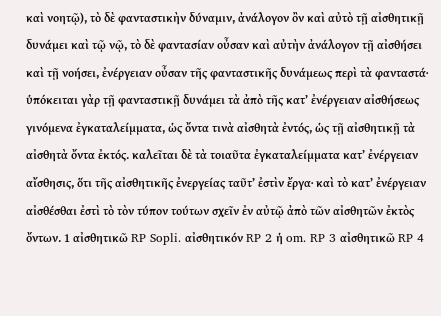καὶ νοητῷ), τὸ δὲ φανταστικὴν δύναμιν, ἀνάλογον ὂν καὶ αὐτὸ τῇ αἰσθητικῇ δυνάμει καὶ τῷ νῷ, τὸ δὲ φαντασίαν οὖσαν καὶ αὐτὴν ἀνάλογον τῇ αἰσθήσει καὶ τῇ νοήσει, ἐνέργειαν οὖσαν τῆς φανταστικῆς δυνάμεως περὶ τὰ φανταστά· ὑπόκειται γὰρ τῇ φανταστικῇ δυνάμει τὰ ἀπὸ τῆς κατ’ ἐνέργειαν αἰσθήσεως γινόμενα ἐγκαταλείμματα, ὡς ὄντα τινὰ αἰσθητὰ ἐντός, ὡς τῇ αἰσθητικῇ τὰ αἰσθητὰ ὄντα ἐκτός. καλεῖται δὲ τὰ τοιαῦτα ἐγκαταλείμματα κατ’ ἐνέργειαν αἴσθησις, ὅτι τῆς αἰσθητικῆς ἐνεργείας ταῦτ’ ἐστὶν ἔργα· καὶ τὸ κατ’ ἐνέργειαν αἰσθέσθαι ἐστὶ τὸ τὸν τύπον τούτων σχεῖν ἐν αὐτῷ ἀπὸ τῶν αἰσθητῶν ἐκτὸς ὄντων. 1 αἰσθητικῶ RP Sopli. αἰσθητικόν RP 2 ἡ om. RP 3 αἰσθητικῶ RP 4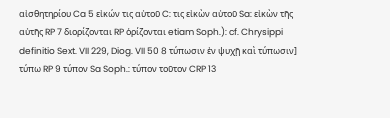αἰσθητηρίου Ca 5 εἰκών τις αὐτοῦ C: τις εἰκὼν αὐτοῦ Sa: εἰκὼν τῆς αὐτῆς RP 7 διορίζονται RP ὁρίζονται etiam Soph.): cf. Chrysippi definitio Sext. VII 229, Diog. VII 50 8 τύπωσιν ἐν ψυχῇ καὶ τύπωσιν] τύπω RP 9 τύπον Sa Soph.: τύπον τοῦτον CRP 13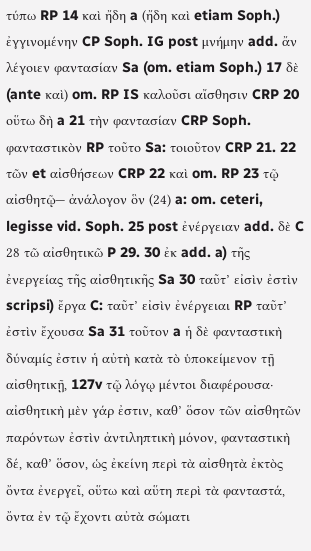τύπω RP 14 καὶ ἤδη a (ἤδη καὶ etiam Soph.) ἐγγινομένην CP Soph. IG post μνήμην add. ἄν λέγοιεν φαντασίαν Sa (om. etiam Soph.) 17 δὲ (ante καὶ) om. RP IS καλοῦσι αἴσθησιν CRP 20 οὕτω δὴ a 21 τὴν φαντασίαν CRP Soph. φανταστικὸν RP τοῦτο Sa: τοιοῦτον CRP 21. 22 τῶν et αἰσθήσεων CRP 22 καὶ om. RP 23 τῷ αἰσθητῷ— ἀνάλογον ὃν (24) a: om. ceteri, legisse vid. Soph. 25 post ἐνέργειαν add. δὲ C 28 τῶ αἰσθητικῶ P 29. 30 ἐκ add. a) τῆς ἐνεργείας τῆς αἰσθητικῆς Sa 30 ταῦτ’ εἰσὶν ἐστὶν scripsi) ἔργα C: ταῦτ’ εἰσὶν ἐνέργειαι RP ταῦτ’ ἐστὶν ἔχουσα Sa 31 τοῦτον a ἡ δὲ φανταστικὴ δύναμίς ἐστιν ἡ αὐτὴ κατὰ τὸ ὑποκείμενον τῇ αἰσθητικῇ, 127v τῷ λόγῳ μέντοι διαφέρουσα· αἰσθητικὴ μὲν γάρ ἐστιν, καθ’ ὅσον τῶν αἰσθητῶν παρόντων ἐστὶν ἀντιληπτικὴ μόνον, φανταστικὴ δέ, καθ’ ὅσον, ὡς ἐκείνη περὶ τὰ αἰσθητὰ ἐκτὸς ὄντα ἐνεργεῖ, οὕτω καὶ αὕτη περὶ τὰ φανταστά, ὄντα ἐν τῷ ἔχοντι αὐτὰ σώματι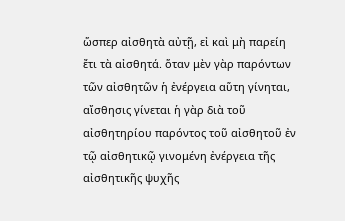ὥσπερ αἰσθητὰ αὐτῇ, εἰ καὶ μὴ παρείη ἔτι τὰ αἰσθητά. ὅταν μὲν γὰρ παρόντων τῶν αἰσθητῶν ἡ ἐνέργεια αὕτη γίνηται, αἴσθησις γίνεται ἡ γὰρ διὰ τοῦ αἰσθητηρίου παρόντος τοῦ αἰσθητοῦ ἐν τῷ αἰσθητικῷ γινομένη ἐνέργεια τῆς αἰσθητικῆς ψυχῆς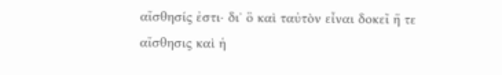αἴσθησίς ἐστι· δι᾿ ὃ καὶ ταὐτὸν εἶναι δοκεῖ ἥ τε αἴσθησις καὶ ἡ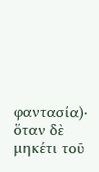φαντασία)· ὅταν δὲ μηκέτι τοῦ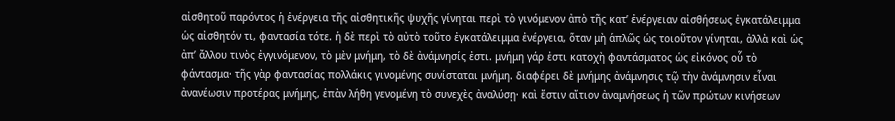αἰσθητοῦ παρόντος ἡ ἐνέργεια τῆς αἰσθητικῆς ψυχῆς γίνηται περὶ τὸ γινόμενον ἀπὸ τῆς κατ’ ἐνέργειαν αἰσθήσεως ἐγκατάλειμμα ὡς αἰσθητόν τι, φαντασία τότε. ἡ δὲ περὶ τὸ αὐτὸ τοῦτο ἐγκατάλειμμα ἐνέργεια, ὅταν μὴ ἁπλῶς ὡς τοιοῦτον γίνηται, ἀλλὰ καὶ ὡς ἀπ’ ἄλλου τινὸς ἐγγινόμενον, τὸ μὲν μνήμη, τὸ δὲ ἀνάμνησίς ἐστι. μνήμη γάρ ἐστι κατοχὴ φαντάσματος ὡς εἰκόνος οὗ τὸ φάντασμα· τῆς γὰρ φαντασίας πολλάκις γινομένης συνίσταται μνήμη. διαφέρει δὲ μνήμης ἀνάμνησις τῷ τὴν ἀνάμνησιν εἶναι ἀνανέωσιν προτέρας μνήμης, ἐπὰν λήθη γενομένη τὸ συνεχὲς ἀναλύσῃ· καὶ ἔστιν αἴτιον ἀναμνήσεως ἡ τῶν πρώτων κινήσεων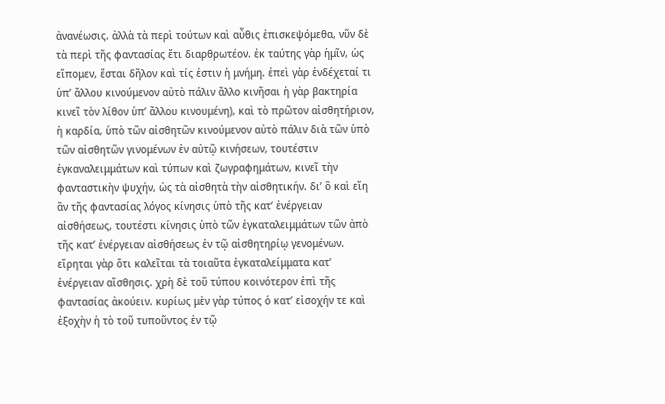ἀνανέωσις. ἀλλὰ τὰ περὶ τούτων καὶ αὖθις ἐπισκεψόμεθα, νῦν δὲ τὰ περὶ τῆς φαντασίας ἔτι διαρθρωτέον. ἐκ ταύτης γὰρ ἡμῖν, ὡς εἴπομεν, ἔσται δῆλον καὶ τίς ἐστιν ἡ μνήμη. ἐπεὶ γὰρ ἐνδέχεταί τι ὑπ’ ἄλλου κινούμενον αὐτὸ πάλιν ἄλλο κινῆσαι ἡ γὰρ βακτηρία κινεῖ τὸν λίθον ὑπ’ ἄλλου κινουμένη), καὶ τὸ πρῶτον αἰσθητήριον, ἡ καρδία, ὑπὸ τῶν αἰσθητῶν κινούμενον αὐτὸ πάλιν διὰ τῶν ὑπὸ τῶν αἰσθητῶν γινομένων ἐν αὐτῷ κινήσεων, τουτέστιν ἐγκαναλειμμάτων καὶ τύπων καὶ ζωγραφημάτων, κινεῖ τὴν φανταστικὴν ψυχήν, ὡς τὰ αἰσθητὰ τὴν αἰσθητικήν. δι’ ὃ καὶ εἴη ἂν τῆς φαντασίας λόγος κίνησις ὑπὸ τῆς κατ’ ἐνέργειαν αἰσθήσεως, τουτέστι κίνησις ὑπὸ τῶν ἐγκαταλειμμάτων τῶν ἀπὸ τῆς κατ’ ἐνέργειαν αἰσθήσεως ἐν τῷ αἰσθητηρίῳ γενομένων. εἴρηται γὰρ ὅτι καλεῖται τὰ τοιαῦτα ἐγκαταλείμματα κατ’ ἐνέργειαν αἴσθησις. χρὴ δὲ τοῦ τύπου κοινότερον ἐπὶ τῆς φαντασίας ἀκούειν. κυρίως μὲν γὰρ τύπος ὁ κατ’ εἰσοχήν τε καὶ ἐξοχὴν ἡ τὸ τοῦ τυποῦντος ἐν τῷ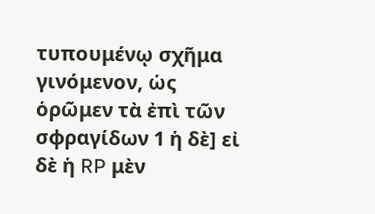τυπουμένῳ σχῆμα γινόμενον, ὡς ὁρῶμεν τὰ ἐπὶ τῶν σφραγίδων 1 ἡ δὲ] εἰ δὲ ἡ RP μὲν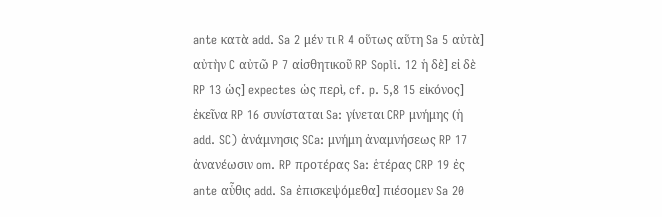ante κατὰ add. Sa 2 μέν τι R 4 οὕτως αὕτη Sa 5 αὐτὰ] αὐτὴν C αὐτῶ P 7 αἰσθητικοῦ RP Sopli. 12 ἡ δὲ] εἰ δὲ RP 13 ὡς] expectes ὡς περὶ, cf. p. 5,8 15 εἰκόνος] ἐκεῖνα RP 16 συνίσταται Sa: γίνεται CRP μνήμης (ἡ add. SC) ἀνάμνησις SCa: μνήμη ἀναμνήσεως RP 17 ἀνανέωσιν om. RP προτέρας Sa: ἑτέρας CRP 19 ἐς ante αὗθις add. Sa ἐπισκεψόμεθα] πιέσομεν Sa 20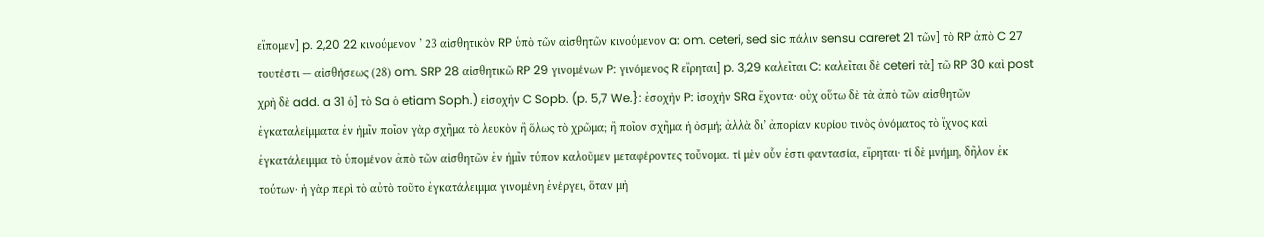εἴπομεν] p. 2,20 22 κινούμενον ’ 23 αἰσθητικὸν RP ὑπὸ τῶν αἰσθητῶν κινούμενον a: om. ceteri, sed sic πάλιν sensu careret 21 τῶν] τὸ RP ἀπὸ C 27 τουτέστι — αἰσθήσεως (28) om. SRP 28 αἰσθητικῶ RP 29 γινομένων P: γινόμενος R εἴρηται] p. 3,29 καλεῖται C: καλεῖται δὲ ceteri τὰ] τῶ RP 30 καὶ post χρὴ δὲ add. a 31 ὁ] τὸ Sa ὁ etiam Soph.) εἰσοχὴν C Sopb. (p. 5,7 We.}: ἐσοχὴν P: ἰσοχὴν SRa ἔχοντα· οὐχ οὕτω δὲ τὰ ἀπὸ τῶν αἰσθητῶν ἐγκαταλείμματα ἐν ἡμῖν ποῖον γὰρ σχῆμα τὸ λευκὸν ἢ ὅλως τὸ χρῶμα; ἢ ποῖον σχῆμα ἡ ὀσμή; ἀλλὰ δι’ ἀπορίαν κυρίου τινὸς ὀνόματος τὸ ἴχνος καὶ ἐγκατάλειμμα τὸ ὑπομένον ἀπὸ τῶν αἰσθητῶν ἐν ἡμῖν τύπον καλοῦμεν μεταφέροντες τοὔνομα. τί μὲν οὗν ἐστι φαντασία, εἴρηται· τί δὲ μνήμη, δῆλον ἐκ τούτων· ἡ γὰρ περὶ τὸ αὐτὸ τοῦτο ἐγκατάλειμμα γινομένη ἐνέργει, ὅταν μὴ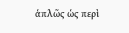ἁπλῶς ὡς περὶ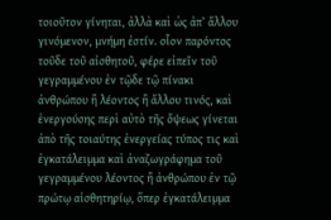τοιοῦτον γίνηται, ἀλλὰ καὶ ὡς ἀπ’ ἄλλου γινόμενον, μνήμη ἐστίν. οἷον παρόντος τοῦδε τοῦ αἰσθητοῦ, φέρε εἰπεῖν τοῦ γεγραμμένου ἐν τῷδε τῷ πίνακι ἀνθρώπου ἢ λέοντος ἢ ἄλλου τινός, καὶ ἐνεργούσης περὶ αὐτὸ τῆς ὄψεως γίνεται ἀπὸ τῆς τοιαύτης ἐνεργείας τύπος τις καὶ ἐγκατάλειμμα καὶ ἀναζωγράφημα τοῦ γεγραμμένου λέοντος ἢ ἀνθρώπου ἐν τῷ πρώτῳ αἰσθητηρίῳ, ὅπερ ἐγκατάλειμμα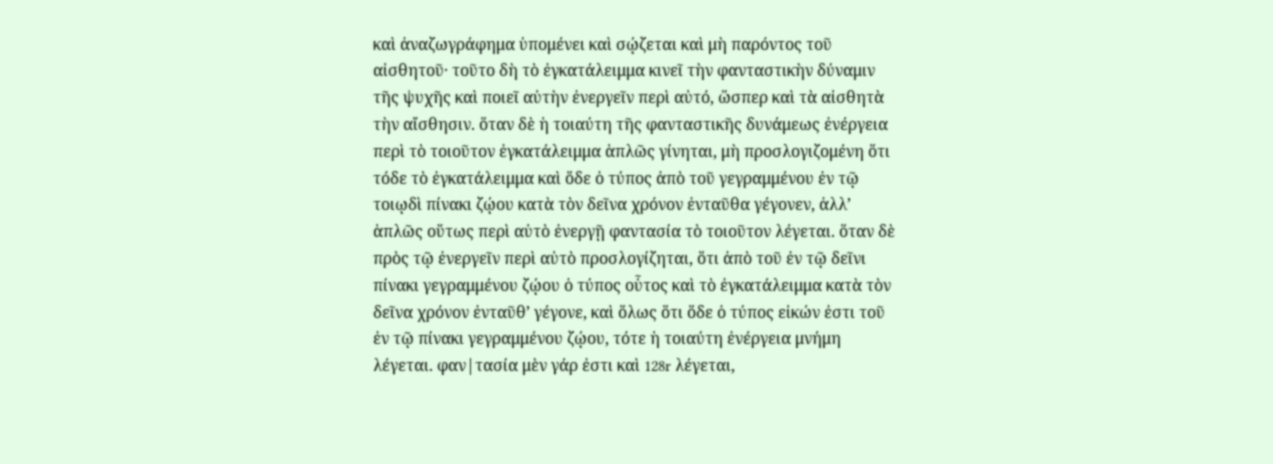καὶ ἀναζωγράφημα ὑπομένει καὶ σῴζεται καὶ μὴ παρόντος τοῦ αἰσθητοῦ· τοῦτο δὴ τὸ ἐγκατάλειμμα κινεῖ τὴν φανταστικὴν δύναμιν τῆς ψυχῆς καὶ ποιεῖ αὐτὴν ἐνεργεῖν περὶ αὐτό, ὥσπερ καὶ τὰ αἰσθητὰ τὴν αἴσθησιν. ὅταν δὲ ἡ τοιαύτη τῆς φανταστικῆς δυνάμεως ἐνέργεια περὶ τὸ τοιοῦτον ἐγκατάλειμμα ἁπλῶς γίνηται, μὴ προσλογιζομένη ὅτι τόδε τὸ ἐγκατάλειμμα καὶ ὅδε ὁ τύπος ἀπὸ τοῦ γεγραμμένου ἐν τῷ τοιῳδὶ πίνακι ζῴου κατὰ τὸν δεῖνα χρόνον ἐνταῦθα γέγονεν, ἀλλ’ ἁπλῶς οὕτως περὶ αὐτὸ ἐνεργῇ φαντασία τὸ τοιοῦτον λέγεται. ὅταν δὲ πρὸς τῷ ἐνεργεῖν περὶ αὐτὸ προσλογίζηται, ὅτι ἀπὸ τοῦ ἐν τῷ δεῖνι πίνακι γεγραμμένου ζῴου ὁ τύπος οὗτος καὶ τὸ ἐγκατάλειμμα κατὰ τὸν δεῖνα χρόνον ἐνταῦθ’ γέγονε, καὶ ὅλως ὅτι ὅδε ὁ τύπος εἰκών ἐστι τοῦ ἐν τῷ πίνακι γεγραμμένου ζῴου, τότε ἡ τοιαύτη ἐνέργεια μνήμη λέγεται. φαν|τασία μὲν γάρ ἐστι καὶ 128r λέγεται,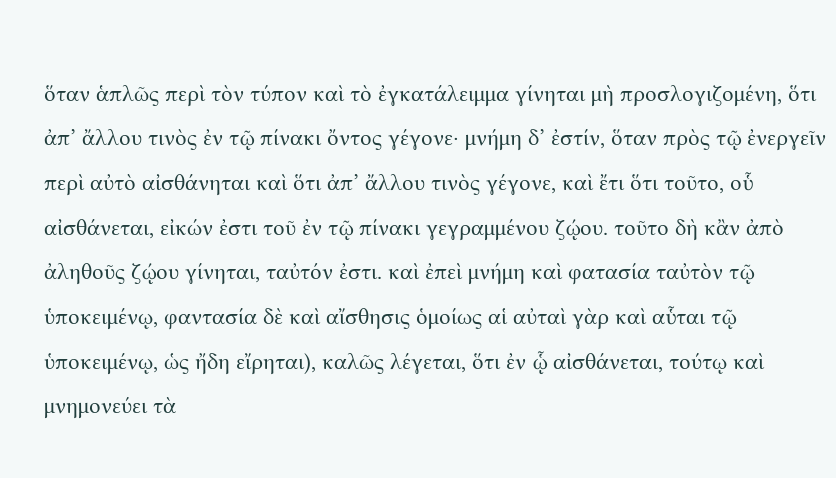ὅταν ἁπλῶς περὶ τὸν τύπον καὶ τὸ ἐγκατάλειμμα γίνηται μὴ προσλογιζομένη, ὅτι ἀπ’ ἄλλου τινὸς ἐν τῷ πίνακι ὄντος γέγονε· μνήμη δ’ ἐστίν, ὅταν πρὸς τῷ ἐνεργεῖν περὶ αὐτὸ αἰσθάνηται καὶ ὅτι ἀπ’ ἄλλου τινὸς γέγονε, καὶ ἔτι ὅτι τοῦτο, οὗ αἰσθάνεται, εἰκών ἐστι τοῦ ἐν τῷ πίνακι γεγραμμένου ζῴου. τοῦτο δὴ κἂν ἀπὸ ἀληθοῦς ζῴου γίνηται, ταὐτόν ἐστι. καὶ ἐπεὶ μνήμη καὶ φατασία ταὐτὸν τῷ ὑποκειμένῳ, φαντασία δὲ καὶ αἴσθησις ὁμοίως αἱ αὐταὶ γὰρ καὶ αὗται τῷ ὑποκειμένῳ, ὡς ἤδη εἴρηται), καλῶς λέγεται, ὅτι ἐν ᾧ αἰσθάνεται, τούτῳ καὶ μνημονεύει τὰ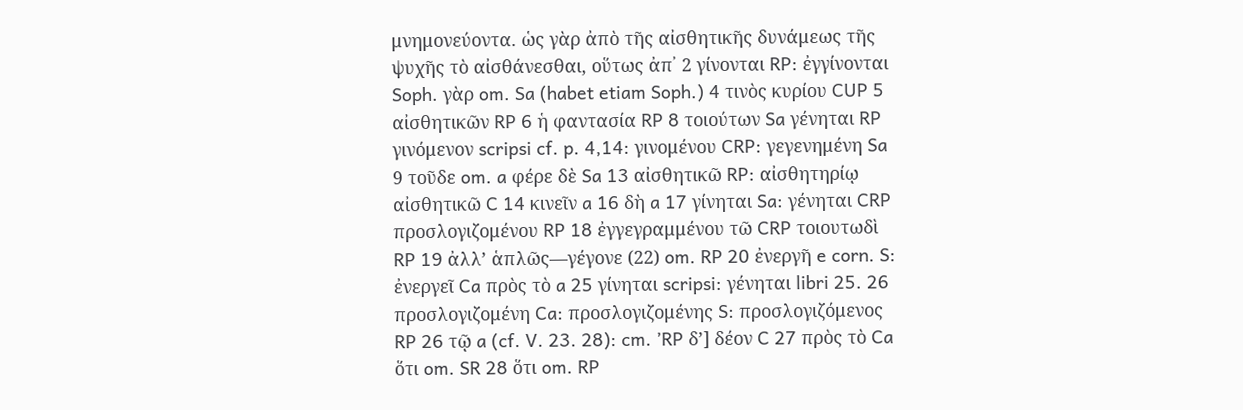μνημονεύοντα. ὡς γὰρ ἀπὸ τῆς αἰσθητικῆς δυνάμεως τῆς ψυχῆς τὸ αἰσθάνεσθαι, οὕτως ἀπ᾿ 2 γίνονται RP: ἐγγίνονται Soph. γὰρ om. Sa (habet etiam Soph.) 4 τινὸς κυρίου CUP 5 αἰσθητικῶν RP 6 ἡ φαντασία RP 8 τοιούτων Sa γένηται RP γινόμενον scripsi cf. p. 4,14: γινομένου CRP: γεγενημένη Sa 9 τοῦδε om. a φέρε δὲ Sa 13 αἰσθητικῶ RP: αἰσθητηρίῳ αἰσθητικῶ C 14 κινεῖν a 16 δὴ a 17 γίνηται Sa: γένηται CRP προσλογιζομένου RP 18 ἐγγεγραμμένου τῶ CRP τοιουτωδὶ RP 19 ἀλλ’ ἁπλῶς—γέγονε (22) om. RP 20 ἐνεργῆ e corn. S: ἐνεργεῖ Ca πρὸς τὸ a 25 γίνηται scripsi: γένηται libri 25. 26 προσλογιζομένη Ca: προσλογιζομένης S: προσλογιζόμενος RP 26 τῷ a (cf. V. 23. 28): cm. ’RP δ’] δέον C 27 πρὸς τὸ Ca ὅτι om. SR 28 ὅτι om. RP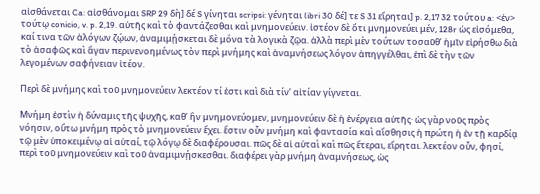αἰσθάνεται Ca: αἰσθάνομαι SRP 29 δὴ] δέ S γίνηται scripsi: γένηται libri 30 δέ] τε S 31 εἴρηται] p. 2,17 32 τούτου a: <ἐν> τούτῳ conicio, v. p. 2,19. αὐτῆς καὶ τὸ φαντάζεσθαι καὶ μνημονεύειν. ἰστέον δὲ ὅτι μνημονεύει μέν, 128r ὡς εἰσόμεθα, καί τινα τῶν ἀλόγων ζῴων, ἀναμιμῄσκεται δὲ μόνα τὰ λογικὰ ζῷα. ἀλλὰ περὶ μὲν τούτων τοσαῦθ’ ἡμῖν εἰρήσθω διὰ τὸ ἀσαφῶς καὶ ἄγαν περινενοημένως τὸν περὶ μνήμης καὶ ἀναμνήσεως λόγον ἀπηγγέλθαι, ἐπὶ δὲ τὴν τῶν λεγομένων σαφήνειαν ἰτέον.

Περὶ δὲ μνήμης καὶ τοῦ μνημονεύειν λεκτέον τί ἐστι καὶ διὰ τίν’ αἰτίαν γίγνεται.

Μνήμη ἐστὶν ἡ δύναμις τῆς ψυχῆς, καθ’ ἣν μνημονεύομεν, μνημονεύειν δὲ ἡ ἐνέργεια αὐτῆς· ὡς γὰρ νοῦς πρὸς νόησιν, οὕτω μνήμη πρὸς τὸ μνημονεύειν ἔχει. ἔστιν οὖν μνήμη καὶ φαντασία καὶ αἴσθησις ἡ πρώτη ἡ ἐν τῇ καρδίᾳ τῷ μὲν ὑποκειμένῳ αἱ αὐταί, τῷ λόγῳ δὲ διαφέρουσαι. πῶς δὲ αἱ αὐταὶ καὶ πῶς ἕτεραι, εἴρηται. λεκτέον οὖν, φησί, περὶ τοῦ μνημονεύειν καὶ τοῦ ἀναμιμνῄσκεσθαι. διαφέρει γὰρ μνήμη ἀναμνήσεως, ὡς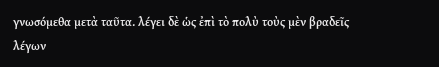γνωσόμεθα μετὰ ταῦτα. λέγει δὲ ὡς ἐπὶ τὸ πολὺ τοὺς μὲν βραδεῖς λέγων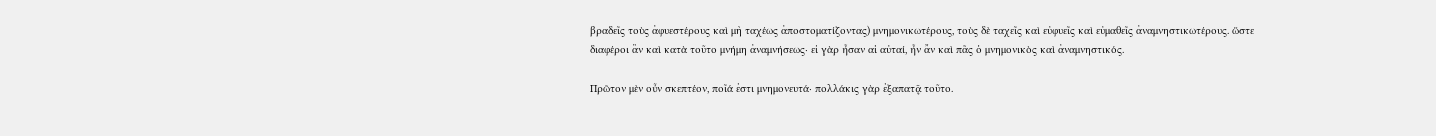βραδεῖς τοὺς ἀφυεστέρους καὶ μὴ ταχέως ἀποστοματίζοντας) μνημονικωτέρους, τοὺς δὲ ταχεῖς καὶ εὐφυεῖς καὶ εὐμαθεῖς ἀναμνηστικωτέρους. ὥστε διαφέροι ἂν καὶ κατὰ τοῦτο μνήμη ἀναμνήσεως· εἰ γὰρ ἦσαν αἱ αὐταί, ἦν ἄν καὶ πᾶς ὁ μνημονικὸς καὶ ἀναμνηστικός.

Πρῶτον μὲν οὖν σκεπτέον, ποῖά ἐστι μνημονευτά· πολλάκις γὰρ ἐξαπατᾷ τοῦτο.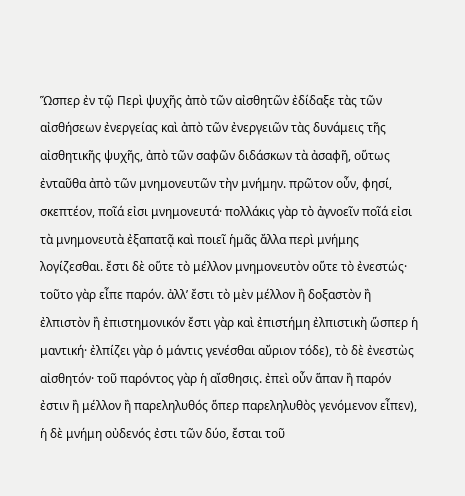Ὥσπερ ἐν τῷ Περὶ ψυχῆς ἀπὸ τῶν αἰσθητῶν ἐδίδαξε τὰς τῶν αἰσθήσεων ἐνεργείας καὶ ἀπὸ τῶν ἐνεργειῶν τὰς δυνάμεις τῆς αἰσθητικῆς ψυχῆς, ἀπὸ τῶν σαφῶν διδάσκων τὰ ἀσαφῆ, οὕτως ἐνταῦθα ἀπὸ τῶν μνημονευτῶν τὴν μνήμην. πρῶτον οὖν, φησί, σκεπτέον, ποῖά εἰσι μνημονευτά· πολλάκις γὰρ τὸ ἀγνοεῖν ποῖά εἰσι τὰ μνημονευτὰ ἐξαπατᾷ καὶ ποιεῖ ἡμᾶς ἄλλα περὶ μνήμης λογίζεσθαι. ἔστι δὲ οὕτε τὸ μέλλον μνημονευτὸν οὕτε τὸ ἐνεστώς· τοῦτο γὰρ εἶπε παρόν. ἀλλ’ ἔστι τὸ μὲν μέλλον ἢ δοξαστὸν ἢ ἐλπιστὸν ἢ ἐπιστημονικόν ἔστι γὰρ καὶ ἐπιστήμη ἐλπιστικὴ ὥσπερ ἡ μαντική· ἐλπίζει γὰρ ὁ μάντις γενέσθαι αὔριον τόδε), τὸ δὲ ἐνεστὼς αἰσθητόν· τοῦ παρόντος γὰρ ἡ αἴσθησις. ἐπεὶ οὖν ἅπαν ἢ παρόν ἐστιν ἢ μέλλον ἢ παρεληλυθός ὅπερ παρεληλυθὸς γενόμενον εἶπεν), ἡ δὲ μνήμη οὐδενός ἐστι τῶν δύο, ἔσται τοῦ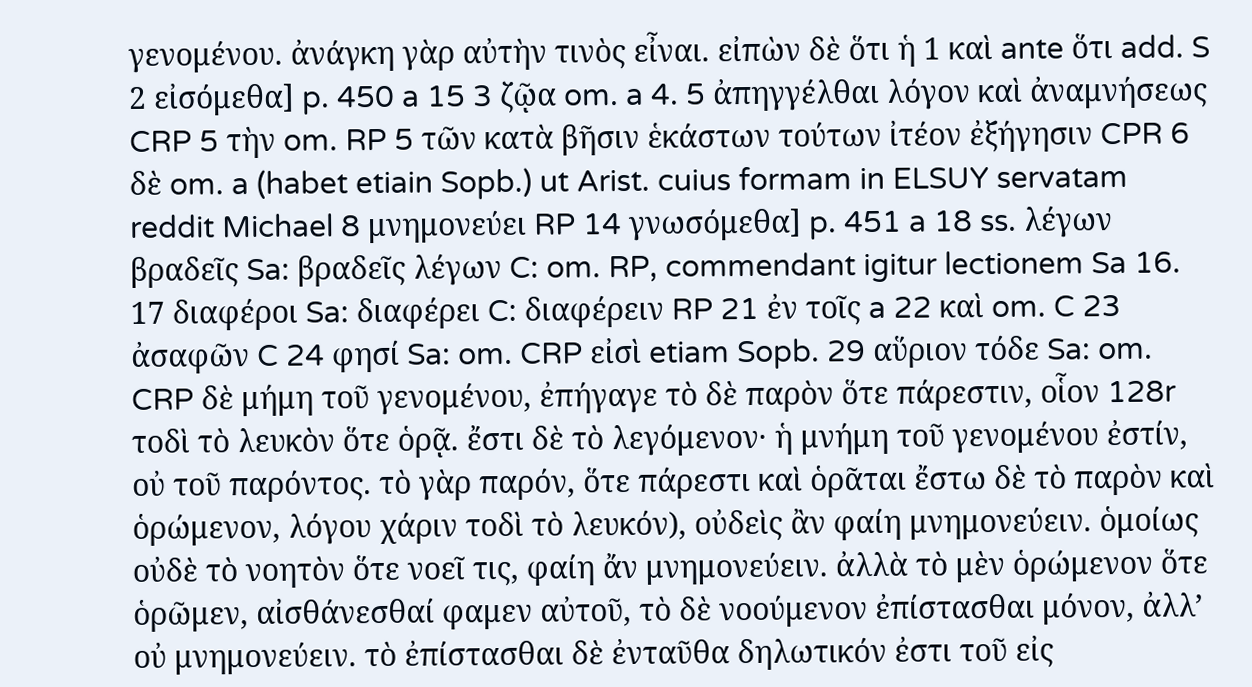γενομένου. ἀνάγκη γὰρ αὐτὴν τινὸς εἶναι. εἰπὼν δὲ ὅτι ἡ 1 καὶ ante ὅτι add. S 2 εἰσόμεθα] p. 450 a 15 3 ζῷα om. a 4. 5 ἀπηγγέλθαι λόγον καὶ ἀναμνήσεως CRP 5 τὴν om. RP 5 τῶν κατὰ βῆσιν ἑκάστων τούτων ἰτέον ἐξήγησιν CPR 6 δὲ om. a (habet etiain Sopb.) ut Arist. cuius formam in ELSUY servatam reddit Michael 8 μνημονεύει RP 14 γνωσόμεθα] p. 451 a 18 ss. λέγων βραδεῖς Sa: βραδεῖς λέγων C: om. RP, commendant igitur lectionem Sa 16. 17 διαφέροι Sa: διαφέρει C: διαφέρειν RP 21 ἐν τοῖς a 22 καὶ om. C 23 ἀσαφῶν C 24 φησί Sa: om. CRP εἰσὶ etiam Sopb. 29 αὕριον τόδε Sa: om. CRP δὲ μήμη τοῦ γενομένου, ἐπήγαγε τὸ δὲ παρὸν ὅτε πάρεστιν, οἷον 128r τοδὶ τὸ λευκὸν ὅτε ὁρᾷ. ἔστι δὲ τὸ λεγόμενον· ἡ μνήμη τοῦ γενομένου ἐστίν, οὐ τοῦ παρόντος. τὸ γὰρ παρόν, ὅτε πάρεστι καὶ ὁρᾶται ἔστω δὲ τὸ παρὸν καὶ ὁρώμενον, λόγου χάριν τοδὶ τὸ λευκόν), οὐδεὶς ἂν φαίη μνημονεύειν. ὁμοίως οὐδὲ τὸ νοητὸν ὅτε νοεῖ τις, φαίη ἄν μνημονεύειν. ἀλλὰ τὸ μὲν ὁρώμενον ὅτε ὁρῶμεν, αἰσθάνεσθαί φαμεν αὐτοῦ, τὸ δὲ νοούμενον ἐπίστασθαι μόνον, ἀλλ’ οὐ μνημονεύειν. τὸ ἐπίστασθαι δὲ ἐνταῦθα δηλωτικόν ἐστι τοῦ εἰς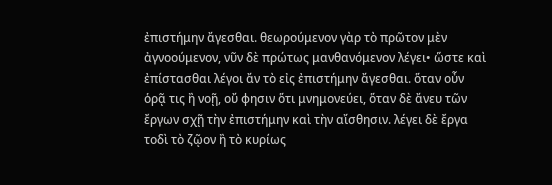ἐπιστήμην ἄγεσθαι. θεωρούμενον γὰρ τὸ πρῶτον μὲν ἀγνοούμενον, νῦν δὲ πρώτως μανθανόμενον λέγει• ὥστε καὶ ἐπίστασθαι λέγοι ἄν τὸ εἰς ἐπιστήμην ἄγεσθαι. ὅταν οὖν ὁρᾷ τις ἢ νοῇ, οὔ φησιν ὅτι μνημονεύει, ὅταν δὲ ἄνευ τῶν ἔργων σχῇ τὴν ἐπιστήμην καὶ τὴν αἴσθησιν. λέγει δὲ ἔργα τοδὶ τὸ ζῷον ἢ τὸ κυρίως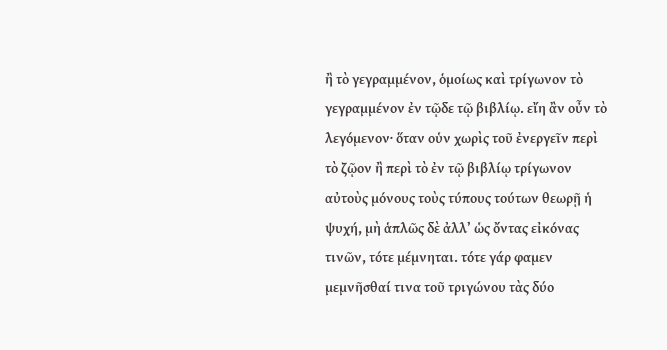ἢ τὸ γεγραμμένον, ὁμοίως καὶ τρίγωνον τὸ γεγραμμένον ἐν τῷδε τῷ βιβλίῳ. εἴη ἂν οὖν τὸ λεγόμενον· ὅταν οὑν χωρὶς τοῦ ἐνεργεῖν περὶ τὸ ζῷον ἢ περὶ τὸ ἐν τῷ βιβλίῳ τρίγωνον αὐτοὺς μόνους τοὺς τύπους τούτων θεωρῇ ἡ ψυχή, μὴ ἁπλῶς δὲ ἀλλ’ ὡς ὄντας εἰκόνας τινῶν, τότε μέμνηται. τότε γάρ φαμεν μεμνῆσθαί τινα τοῦ τριγώνου τὰς δύο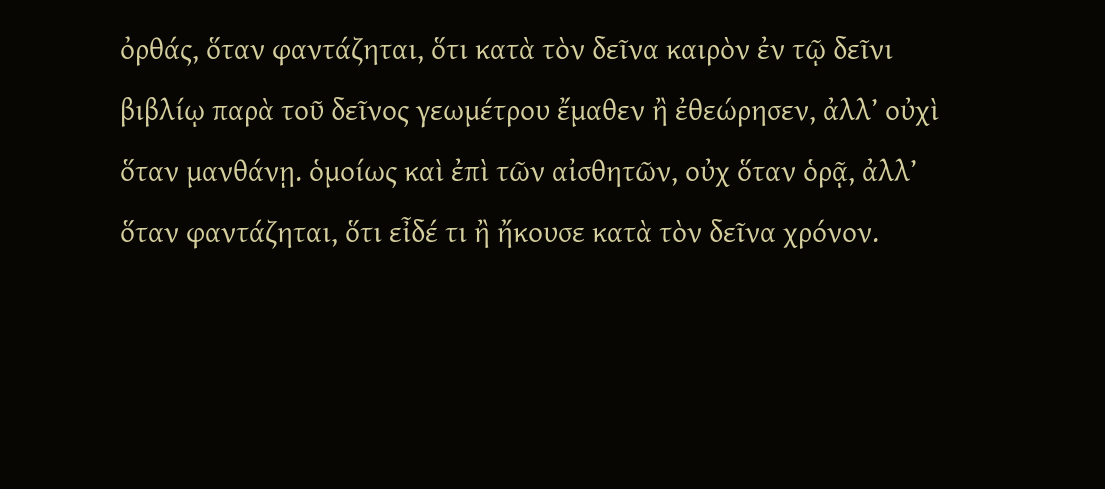ὀρθάς, ὅταν φαντάζηται, ὅτι κατὰ τὸν δεῖνα καιρὸν ἐν τῷ δεῖνι βιβλίῳ παρὰ τοῦ δεῖνος γεωμέτρου ἔμαθεν ἢ ἐθεώρησεν, ἀλλ’ οὐχὶ ὅταν μανθάνῃ. ὁμοίως καὶ ἐπὶ τῶν αἰσθητῶν, οὐχ ὅταν ὁρᾷ, ἀλλ’ ὅταν φαντάζηται, ὅτι εἶδέ τι ἢ ἤκουσε κατὰ τὸν δεῖνα χρόνον.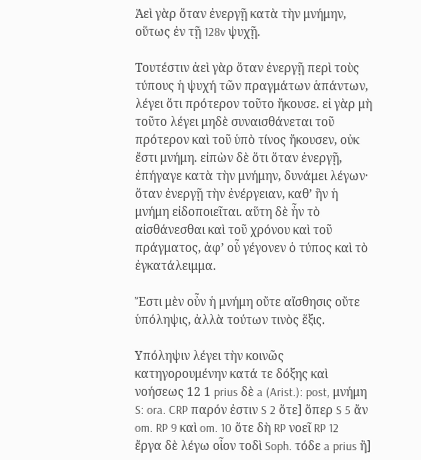Ἀεὶ γὰρ ὅταν ἐνεργῇ κατὰ τὴν μνήμην, οὕτως ἐν τῇ 128v ψυχῇ.

Τουτέστιν ἀεὶ γὰρ ὅταν ἐνεργῇ περὶ τοὺς τύπους ἡ ψυχή τῶν πραγμάτων ἁπάντων, λέγει ὅτι πρότερον τοῦτο ἤκουσε. εἰ γὰρ μὴ τοῦτο λέγει μηδὲ συναισθάνεται τοῦ πρότερον καὶ τοῦ ὑπὸ τίνος ἤκουσεν, οὐκ ἔστι μνήμη. εἰπὼν δὲ ὅτι ὅταν ἐνεργῇ, ἐπήγαγε κατὰ τὴν μνήμην, δυνάμει λέγων· ὅταν ἐνεργῇ τὴν ἐνέργειαν, καθ’ ἣν ἡ μνήμη εἰδοποιεῖται. αὕτη δὲ ἦν τὸ αἰσθάνεσθαι καὶ τοῦ χρόνου καὶ τοῦ πράγματος, ἀφ’ οὗ γέγονεν ὁ τύπος καὶ τὸ ἐγκατάλειμμα.

Ἔστι μὲν οὖν ἡ μνήμη οὔτε αἴσθησις οὔτε ὑπόληψις, ἀλλὰ τούτων τινὸς ἕξις.

Υπόληψιν λέγει τὴν κοινῶς κατηγορουμένην κατά τε δόξης καὶ νοήσεως 12 1 prius δὲ a (Arist.): post, μνήμη S: ora. CRP παρόν ἐστιν S 2 ὅτε] ὅπερ S 5 ἄν om. RP 9 καὶ om. 10 ὅτε δὴ RP νοεῖ RP 12 ἔργα δὲ λέγω οἷον τοδὶ Soph. τόδε a prius ἢ]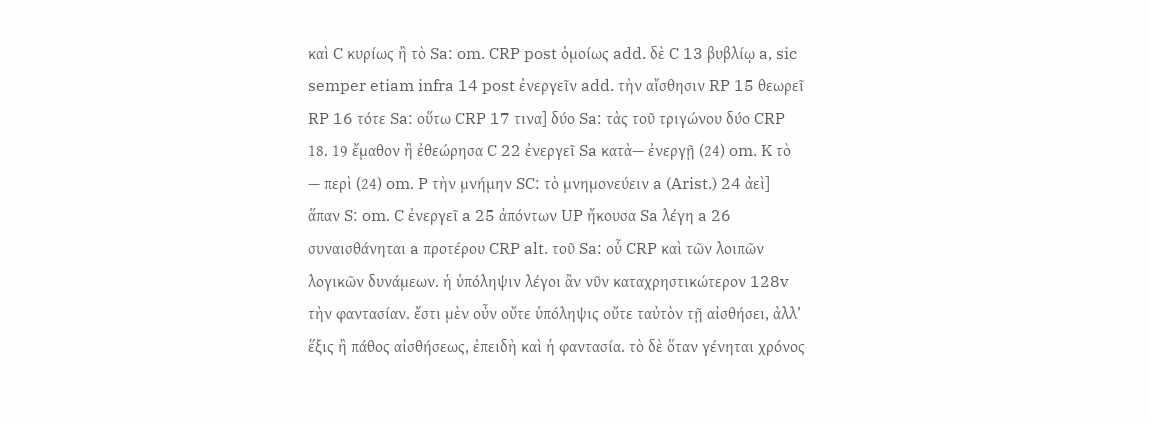καὶ C κυρίως ἢ τὸ Sa: om. CRP post ὁμοίως add. δὲ C 13 βυβλίῳ a, sic semper etiam infra 14 post ἐνεργεῖν add. τὴν αἴσθησιν RP 15 θεωρεῖ RP 16 τότε Sa: οὕτω CRP 17 τινα] δύο Sa: τὰς τοῦ τριγώνου δύο CRP 18. 19 ἔμαθον ἢ ἐθεώρησα C 22 ἐνεργεῖ Sa κατὰ— ἐνεργῇ (24) om. K τὸ — περὶ (24) om. P τὴν μνήμην SC: τὸ μνημονεύειν a (Arist.) 24 ἀεὶ] ἅπαν S: om. C ἐνεργεῖ a 25 ἀπόντων UP ἤκουσα Sa λέγη a 26 συναισθάνηται a προτέρου CRP alt. τοῦ Sa: οὗ CRP καὶ τῶν λοιπῶν λογικῶν δυνάμεων. ἡ ὑπόληψιν λέγοι ἂν νῦν καταχρηστικώτερον 128v τὴν φαντασίαν. ἔστι μὲν οὖν οὔτε ὑπόληψις οὔτε ταὐτὸν τῇ αἰσθήσει, ἀλλ’ ἕξις ἢ πάθος αἰσθήσεως, ἐπειδὴ καὶ ἡ φαντασία. τὸ δὲ ὅταν γένηται χρόνος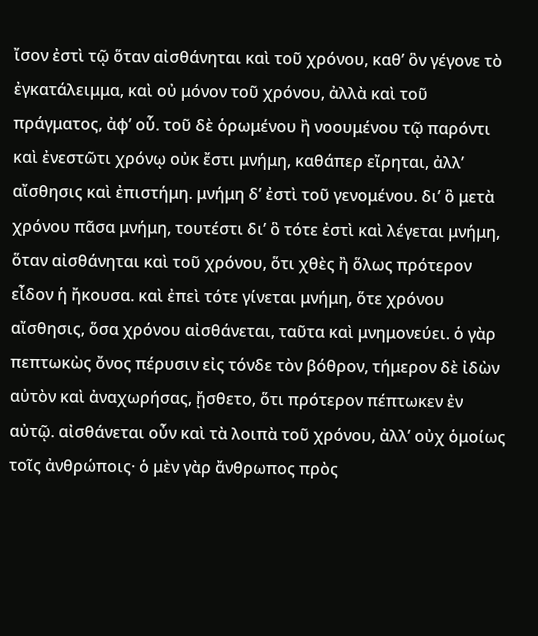ἴσον ἐστὶ τῷ ὅταν αἰσθάνηται καὶ τοῦ χρόνου, καθ’ ὃν γέγονε τὸ ἐγκατάλειμμα, καὶ οὐ μόνον τοῦ χρόνου, ἀλλὰ καὶ τοῦ πράγματος, ἀφ’ οὗ. τοῦ δὲ ὁρωμένου ἢ νοουμένου τῷ παρόντι καὶ ἐνεστῶτι χρόνῳ οὐκ ἔστι μνήμη, καθάπερ εἴρηται, ἀλλ’ αἴσθησις καὶ ἐπιστήμη. μνήμη δ’ ἐστὶ τοῦ γενομένου. δι’ ὃ μετὰ χρόνου πᾶσα μνήμη, τουτέστι δι’ ὃ τότε ἐστὶ καὶ λέγεται μνήμη, ὅταν αἰσθάνηται καὶ τοῦ χρόνου, ὅτι χθὲς ἢ ὅλως πρότερον εἶδον ἡ ἤκουσα. καὶ ἐπεὶ τότε γίνεται μνήμη, ὅτε χρόνου αἴσθησις, ὅσα χρόνου αἰσθάνεται, ταῦτα καὶ μνημονεύει. ὁ γὰρ πεπτωκὼς ὄνος πέρυσιν εἰς τόνδε τὸν βόθρον, τήμερον δὲ ἰδὼν αὐτὸν καὶ ἀναχωρήσας, ᾔσθετο, ὅτι πρότερον πέπτωκεν ἐν αὐτῷ. αἰσθάνεται οὖν καὶ τὰ λοιπὰ τοῦ χρόνου, ἀλλ’ οὐχ ὁμοίως τοῖς ἀνθρώποις· ὁ μὲν γὰρ ἄνθρωπος πρὸς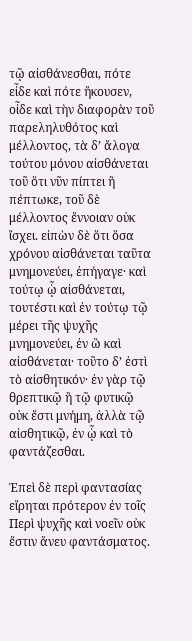τῷ αἰσθάνεσθαι, πότε εἶδε καὶ πότε ἤκουσεν, οἶδε καὶ τὴν διαφορὰν τοῦ παρεληλυθότος καὶ μέλλοντος, τὰ δ’ ἄλογα τούτου μόνου αἰσθάνεται τοῦ ὅτι νῦν πίπτει ἢ πέπτωκε, τοῦ δὲ μέλλοντος ἔννοιαν οὐκ ἴσχει. εἰπὼν δὲ ὅτι ὅσα χρόνου αἰσθάνεται ταῦτα μνημονεύει, ἐπήγαγε· καὶ τούτῳ ᾧ αἰσθάνεται, τουτέστι καὶ ἐν τούτῳ τῷ μέρει τῆς ψυχῆς μνημονεύει, ἐν ὣ καὶ αἰσθάνεται· τοῦτο δ’ ἐστὶ τὸ αἰσθητικόν· ἐν γὰρ τῷ θρεπτικῷ ἢ τῷ φυτικῷ οὐκ ἔστι μνήμη, ἀλλὰ τῷ αἰσθητικῷ, ἐν ᾧ καὶ τὸ φαντάζεσθαι.

Ἐπεὶ δὲ περὶ φαντασίας εἴρηται πρότερον ἐν τοῖς Περὶ ψυχῆς καὶ νοεῖν οὐκ ἔστιν ἄνευ φαντάσματος.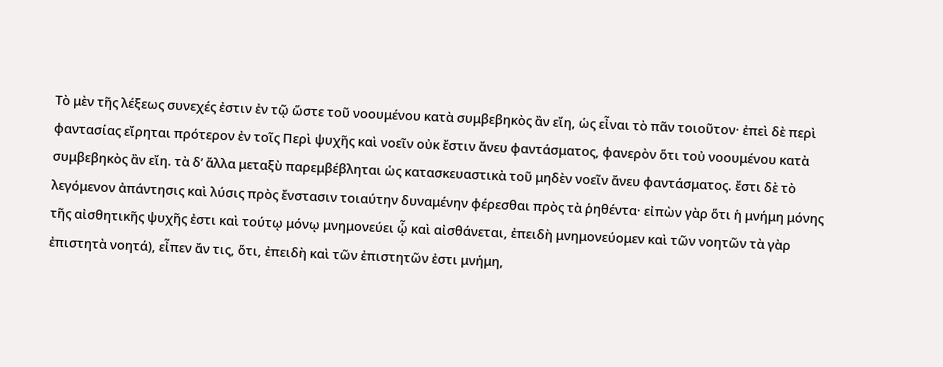Τὸ μὲν τῆς λέξεως συνεχές ἐστιν ἐν τῷ ὥστε τοῦ νοουμένου κατὰ συμβεβηκὸς ἂν εἴη, ὡς εἶναι τὸ πᾶν τοιοῦτον· ἐπεὶ δὲ περὶ φαντασίας εἴρηται πρότερον ἐν τοῖς Περὶ ψυχῆς καὶ νοεῖν οὐκ ἔστιν ἄνευ φαντάσματος, φανερὸν ὅτι τοὐ νοουμένου κατὰ συμβεβηκὸς ἂν εἴη. τὰ δ’ ἄλλα μεταξὺ παρεμβέβληται ὡς κατασκευαστικὰ τοῦ μηδὲν νοεῖν ἄνευ φαντάσματος. ἔστι δὲ τὸ λεγόμενον ἀπάντησις καὶ λύσις πρὸς ἔνστασιν τοιαύτην δυναμένην φέρεσθαι πρὸς τὰ ῥηθέντα· εἰπὼν γὰρ ὅτι ἡ μνήμη μόνης τῆς αἰσθητικῆς ψυχῆς ἐστι καὶ τούτῳ μόνῳ μνημονεύει ᾧ καὶ αἰσθάνεται, ἐπειδὴ μνημονεύομεν καὶ τῶν νοητῶν τὰ γὰρ ἐπιστητὰ νοητά), εἶπεν ἄν τις, ὅτι, ἐπειδὴ καὶ τῶν ἐπιστητῶν ἐστι μνήμη,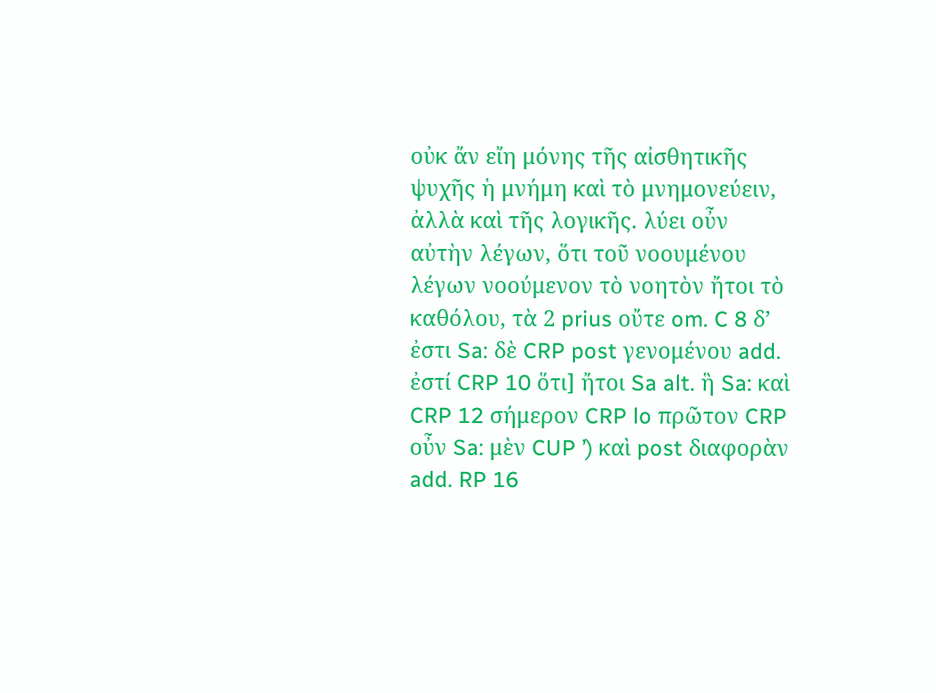οὐκ ἄν εἴη μόνης τῆς αἰσθητικῆς ψυχῆς ἡ μνήμη καὶ τὸ μνημονεύειν, ἀλλὰ καὶ τῆς λογικῆς. λύει οὖν αὐτὴν λέγων, ὅτι τοῦ νοουμένου λέγων νοούμενον τὸ νοητὸν ἤτοι τὸ καθόλου, τὰ 2 prius οὔτε om. C 8 δ’ ἐστι Sa: δὲ CRP post γενομένου add. ἐστί CRP 10 ὅτι] ἤτοι Sa alt. ἣ Sa: καὶ CRP 12 σήμερον CRP lo πρῶτον CRP οὖν Sa: μὲν CUP ’) καὶ post διαφορὰν add. RP 16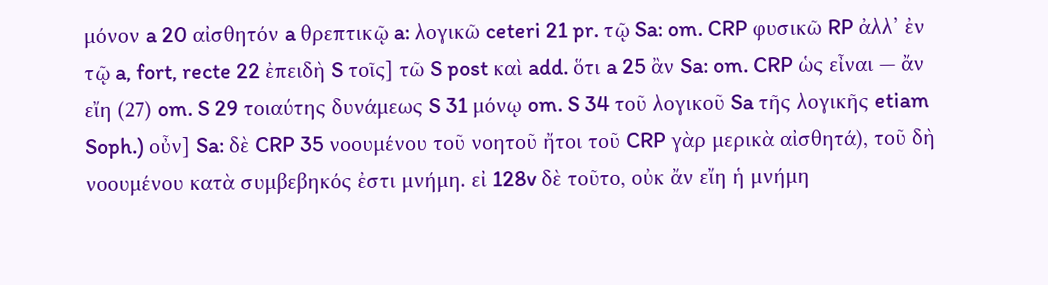μόνον a 20 αἰσθητόν a θρεπτικῷ a: λογικῶ ceteri 21 pr. τῷ Sa: om. CRP φυσικῶ RP ἀλλ’ ἐν τῷ a, fort, recte 22 ἐπειδὴ S τοῖς] τῶ S post καὶ add. ὅτι a 25 ἂν Sa: om. CRP ὡς εἶναι — ἄν εἴη (27) om. S 29 τοιαύτης δυνάμεως S 31 μόνῳ om. S 34 τοῦ λογικοῦ Sa τῆς λογικῆς etiam Soph.) οὖν] Sa: δὲ CRP 35 νοουμένου τοῦ νοητοῦ ἤτοι τοῦ CRP γὰρ μερικὰ αἰσθητά), τοῦ δὴ νοουμένου κατὰ συμβεβηκός ἐστι μνήμη. εἰ 128v δὲ τοῦτο, οὐκ ἄν εἴη ἡ μνήμη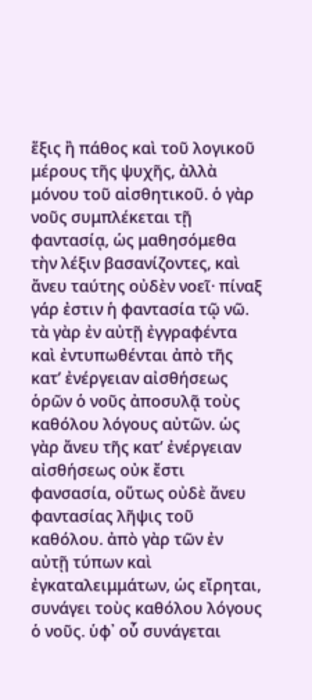ἕξις ἢ πάθος καὶ τοῦ λογικοῦ μέρους τῆς ψυχῆς, ἀλλὰ μόνου τοῦ αἰσθητικοῦ. ὁ γὰρ νοῦς συμπλέκεται τῇ φαντασίᾳ, ὡς μαθησόμεθα τὴν λέξιν βασανίζοντες, καὶ ἄνευ ταύτης οὐδὲν νοεῖ· πίναξ γάρ ἐστιν ἡ φαντασία τῷ νῶ. τὰ γὰρ ἐν αὐτῇ ἐγγραφέντα καὶ ἐντυπωθένται ἀπὸ τῆς κατ’ ἐνέργειαν αἰσθήσεως ὁρῶν ὁ νοῦς ἀποσυλᾷ τοὺς καθόλου λόγους αὐτῶν. ὡς γὰρ ἄνευ τῆς κατ’ ἐνέργειαν αἰσθήσεως οὐκ ἔστι φανσασία, οὕτως οὐδὲ ἄνευ φαντασίας λῆψις τοῦ καθόλου. ἀπὸ γὰρ τῶν ἐν αὐτῇ τύπων καὶ ἐγκαταλειμμάτων, ὡς εἴρηται, συνάγει τοὺς καθόλου λόγους ὁ νοῦς. ὑφ᾿ οὗ συνάγεται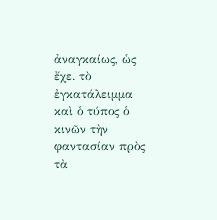ἀναγκαίως, ὡς ἔχε. τὸ ἐγκατάλειμμα καὶ ὁ τύπος ὁ κινῶν τὴν φαντασίαν πρὸς τὰ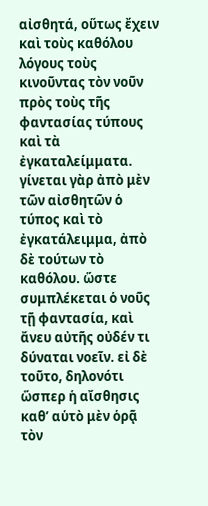αἰσθητά, οὕτως ἔχειν καὶ τοὺς καθόλου λόγους τοὺς κινοῦντας τὸν νοῦν πρὸς τοὺς τῆς φαντασίας τύπους καὶ τὰ ἐγκαταλείμματα. γίνεται γὰρ ἀπὸ μὲν τῶν αἰσθητῶν ὁ τύπος καὶ τὸ ἐγκατάλειμμα, ἀπὸ δὲ τούτων τὸ καθόλου. ὥστε συμπλέκεται ὁ νοῦς τῇ φαντασία, καὶ ἄνευ αὐτῆς οὐδέν τι δύναται νοεῖν. εἰ δὲ τοῦτο, δηλονότι ὥσπερ ἡ αἴσθησις καθ’ αὑτὸ μὲν ὁρᾷ τὸν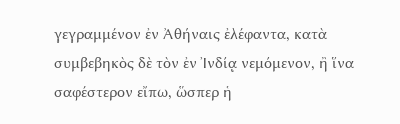γεγραμμένον ἐν Ἀθήναις ἐλέφαντα, κατὰ συμβεβηκὸς δὲ τὸν ἐν Ἰνδίᾳ νεμόμενον, ἢ ἵνα σαφέστερον εἴπω, ὥσπερ ἡ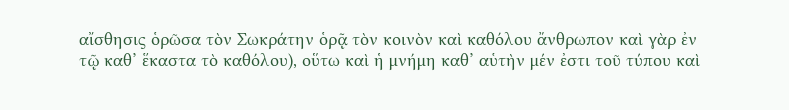αἴσθησις ὁρῶσα τὸν Σωκράτην ὁρᾷ τὸν κοινὸν καὶ καθόλου ἄνθρωπον καὶ γὰρ ἐν τῷ καθ’ ἕκαστα τὸ καθόλου), οὕτω καὶ ἡ μνήμη καθ’ αὑτὴν μέν ἐστι τοῦ τύπου καὶ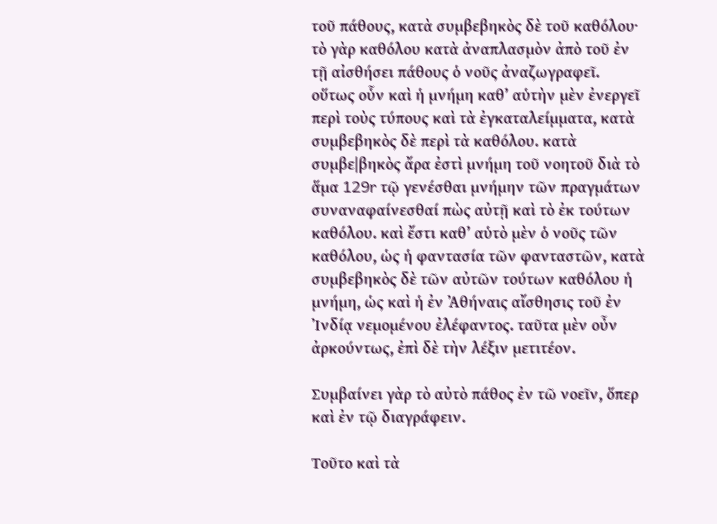τοῦ πάθους, κατὰ συμβεβηκὸς δὲ τοῦ καθόλου· τὸ γὰρ καθόλου κατὰ ἀναπλασμὸν ἀπὸ τοῦ ἐν τῇ αἰσθήσει πάθους ὁ νοῦς ἀναζωγραφεῖ. οὕτως οὗν καὶ ἡ μνήμη καθ’ αὑτὴν μὲν ἐνεργεῖ περὶ τοὺς τύπους καὶ τὰ ἐγκαταλείμματα, κατὰ συμβεβηκὸς δὲ περὶ τὰ καθόλου. κατὰ συμβε|βηκὸς ἄρα ἐστὶ μνήμη τοῦ νοητοῦ διὰ τὸ ἅμα 129r τῷ γενέσθαι μνήμην τῶν πραγμάτων συναναφαίνεσθαί πὼς αὐτῇ καὶ τὸ ἐκ τούτων καθόλου. καὶ ἔστι καθ’ αὑτὸ μὲν ὁ νοῦς τῶν καθόλου, ὡς ἡ φαντασία τῶν φανταστῶν, κατὰ συμβεβηκὸς δὲ τῶν αὐτῶν τούτων καθόλου ἡ μνήμη, ὡς καὶ ἡ ἐν Ἀθήναις αἴσθησις τοῦ ἐν Ἰνδίᾳ νεμομένου ἐλέφαντος. ταῦτα μὲν οὖν ἀρκούντως, ἐπὶ δὲ τὴν λέξιν μετιτέον.

Συμβαίνει γὰρ τὸ αὐτὸ πάθος ἐν τῶ νοεῖν, ὅπερ καὶ ἐν τῷ διαγράφειν.

Τοῦτο καὶ τὰ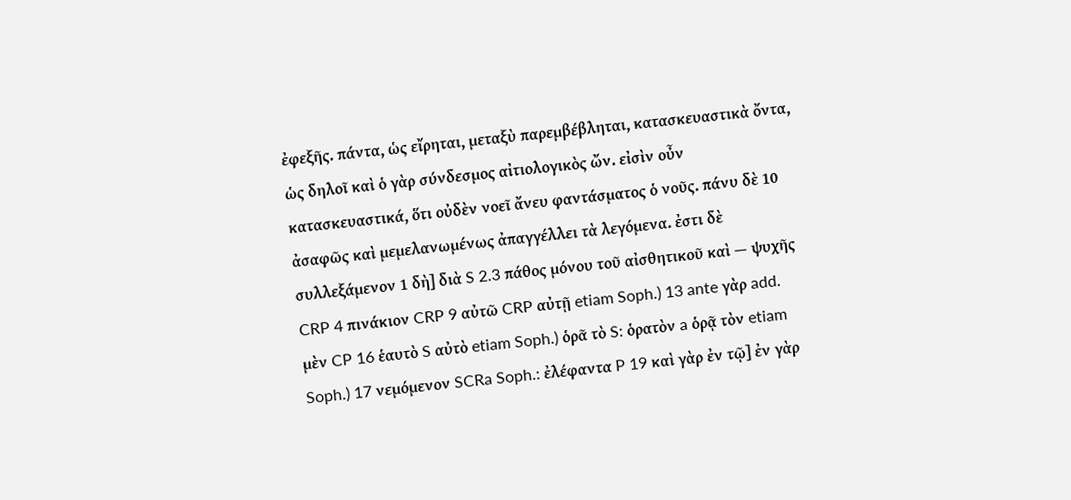ἐφεξῆς. πάντα, ὡς εἴρηται, μεταξὺ παρεμβέβληται, κατασκευαστικὰ ὄντα, ὡς δηλοῖ καὶ ὁ γὰρ σύνδεσμος αἰτιολογικὸς ὤν. εἰσὶν οὖν κατασκευαστικά, ὅτι οὐδὲν νοεῖ ἄνευ φαντάσματος ὁ νοῦς. πάνυ δὲ 10 ἀσαφῶς καὶ μεμελανωμένως ἀπαγγέλλει τὰ λεγόμενα. ἐστι δὲ συλλεξάμενον 1 δὴ] διὰ S 2.3 πάθος μόνου τοῦ αἰσθητικοῦ καὶ — ψυχῆς CRP 4 πινάκιον CRP 9 αὐτῶ CRP αὐτῇ etiam Soph.) 13 ante γὰρ add. μὲν CP 16 ἑαυτὸ S αὐτὸ etiam Soph.) ὁρᾶ τὸ S: ὁρατὸν a ὁρᾷ τὸν etiam Soph.) 17 νεμόμενον SCRa Soph.: ἐλέφαντα P 19 καὶ γὰρ ἐν τῷ] ἐν γὰρ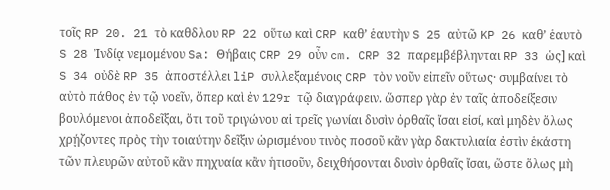τοῖς RP 20. 21 τὸ καθδλου RP 22 οὕτω καὶ CRP καθ’ ἑαυτὴν S 25 αὐτῶ KP 26 καθ’ ἑαυτὸ S 28 Ἰνδίᾳ νεμομένου Sa: Θήβαις CRP 29 οὖν cm. CRP 32 παρεμβέβληνται RP 33 ὡς] καὶ S 34 οὐδὲ RP 35 ἀποστέλλει liP συλλεξαμένοις CRP τὸν νοῦν εἰπεῖν οὕτως· συμβαίνει τὸ αὐτὸ πάθος ἐν τῷ νοεῖν, ὅπερ καὶ ἐν 129r τῷ διαγράφειν. ὥσπερ γὰρ ἐν ταῖς ἀποδείξεσιν βουλόμενοι ἀποδεῖξαι, ὅτι τοῦ τριγώνου αἱ τρεῖς γωνίαι δυσὶν ὀρθαῖς ἴσαι εἰσί, καὶ μηδὲν ὅλως χρῄζοντες πρὸς τὴν τοιαύτην δεῖξιν ὡρισμένου τινὸς ποσοῦ κἂν γὰρ δακτυλιαία ἐστὶν ἑκάστη τῶν πλευρῶν αὐτοῦ κἂν πηχυαία κἂν ἡτισοῦν, δειχθήσονται δυσὶν ὀρθαῖς ἴσαι, ὥστε ὅλως μὴ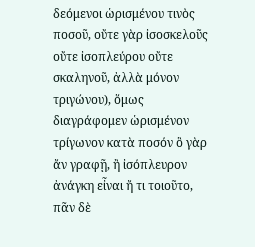δεόμενοι ὡρισμένου τινὸς ποσοῦ, οὔτε γὰρ ἰσοσκελοῦς οὔτε ἰσοπλεύρου οὔτε σκαληνοῦ, ἀλλὰ μόνον τριγώνου), ὅμως διαγράφομεν ὡρισμένον τρίγωνον κατὰ ποσόν ὃ γὰρ ἄν γραφῇ, ἢ ἰσόπλευρον ἀνάγκη εἶναι ἤ τι τοιοῦτο, πᾶν δὲ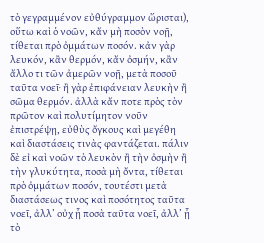τὸ γεγραμμένον εὐθύγραμμον ὥρισται), οὕτω καὶ ὁ νοῶν, κἄν μὴ ποσὸν νοῇ, τίθεται πρὸ ὀμμάτων ποσόν. κἀν γὰρ λευκόν, κἂν θερμόν, κἄν ὀσμήν, κἂν ἄλλο τι τῶν ἀμερῶν νοῇ, μετὰ ποσοῦ ταῦτα νοεῖ· ἢ γὰρ ἐπιφάνειαν λευκὴν ἢ σῶμα θερμόν. ἀλλὰ κἄν ποτε πρὸς τὸν πρῶτον καὶ πολυτίμητον νοῦν ἐπιστρέψῃ, εὐθὺς ὄγκους καὶ μεγέθη καὶ διαστάσεις τινὰς φαντάζεται. πάλιν δὲ εἰ καὶ νοῶν τὸ λευκὸν ἢ τὴν ὀσμὴν ἢ τὴν γλυκύτητα, ποσὰ μὴ ὄντα, τίθεται πρὸ ὀμμάτων ποσόν, τουτέστι μετὰ διαστάσεως τινος καὶ ποσότητος ταῦτα νοεῖ, ἀλλ’ οὐχ ᾗ ποσὰ ταῦτα νοεῖ, ἀλλ’ ᾗ τὸ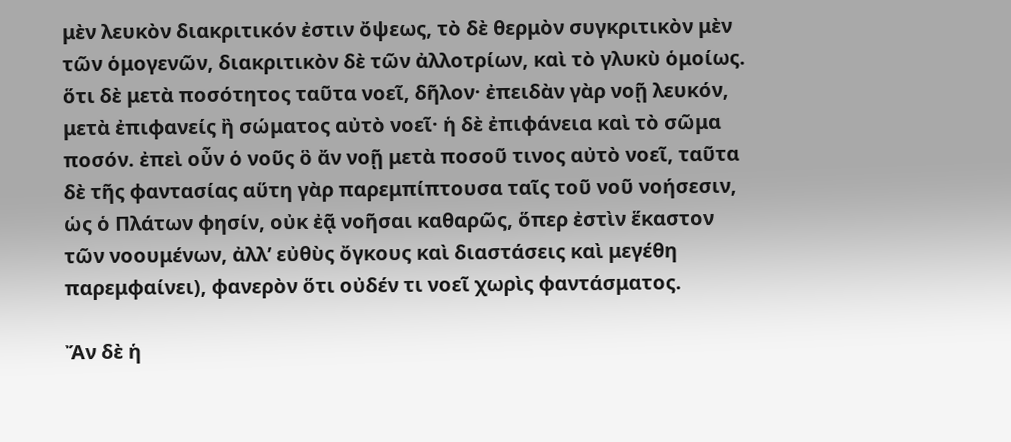μὲν λευκὸν διακριτικόν ἐστιν ὄψεως, τὸ δὲ θερμὸν συγκριτικὸν μὲν τῶν ὁμογενῶν, διακριτικὸν δὲ τῶν ἀλλοτρίων, καὶ τὸ γλυκὺ ὁμοίως. ὅτι δὲ μετὰ ποσότητος ταῦτα νοεῖ, δῆλον· ἐπειδὰν γὰρ νοῇ λευκόν, μετὰ ἐπιφανείς ἢ σώματος αὐτὸ νοεῖ· ἡ δὲ ἐπιφάνεια καὶ τὸ σῶμα ποσόν. ἐπεὶ οὖν ὁ νοῦς ὃ ἄν νοῇ μετὰ ποσοῦ τινος αὐτὸ νοεῖ, ταῦτα δὲ τῆς φαντασίας αὕτη γὰρ παρεμπίπτουσα ταῖς τοῦ νοῦ νοήσεσιν, ὡς ὁ Πλάτων φησίν, οὐκ ἐᾷ νοῆσαι καθαρῶς, ὅπερ ἐστὶν ἕκαστον τῶν νοουμένων, ἀλλ’ εὐθὺς ὄγκους καὶ διαστάσεις καὶ μεγέθη παρεμφαίνει), φανερὸν ὅτι οὐδέν τι νοεῖ χωρὶς φαντάσματος.

Ἄν δὲ ἡ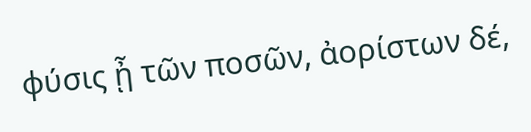φύσις ᾖ τῶν ποσῶν, ἀορίστων δέ,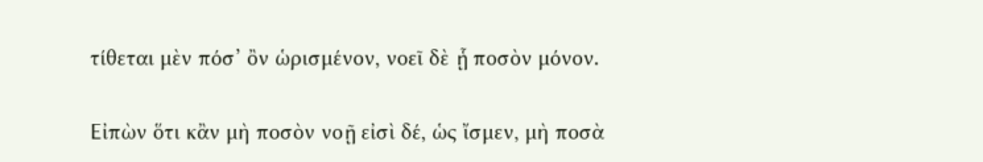τίθεται μὲν πόσ’ ὂν ὡρισμένον, νοεῖ δὲ ᾗ ποσὸν μόνον.

Εἰπὼν ὅτι κἂν μὴ ποσὸν νοῇ εἰσὶ δέ, ὡς ἴσμεν, μὴ ποσὰ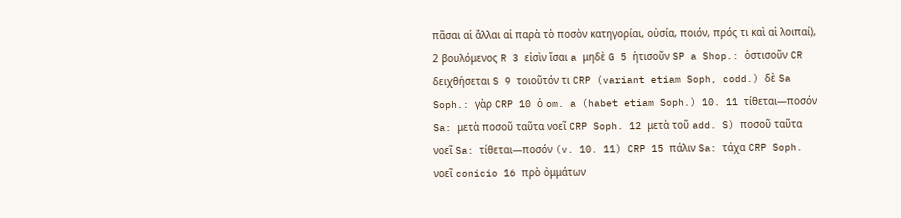πᾶσαι αἱ ἄλλαι αἱ παρὰ τὸ ποσὸν κατηγορίαι, οὐσία, ποιόν, πρός τι καὶ αἱ λοιπαί), 2 βουλόμενος R 3 εἰσὶν ἴσαι a μηδὲ G 5 ἡτισοῦν SP a Shop.: ὁστισοῦν CR δειχθήσεται S 9 τοιοῦτόν τι CRP (variant etiam Soph, codd.) δὲ Sa Soph.: γὰρ CRP 10 ὁ om. a (habet etiam Soph.) 10. 11 τίθεται—ποσόν Sa: μετὰ ποσοῦ ταῦτα νοεῖ CRP Soph. 12 μετὰ τοῦ add. S) ποσοῦ ταῦτα νοεῖ Sa: τίθεται—ποσόν (v. 10. 11) CRP 15 πάλιν Sa: τάχα CRP Soph. νοεῖ conicio 16 πρὸ ὀμμάτων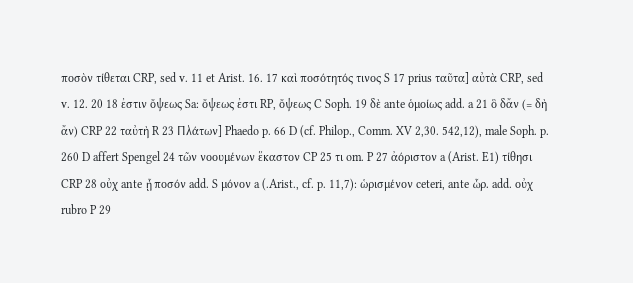ποσὸν τίθεται CRP, sed v. 11 et Arist. 16. 17 καὶ ποσότητός τινος S 17 prius ταῦτα] αὐτὰ CRP, sed v. 12. 20 18 ἐστιν ὄψεως Sa: ὄψεως ἐστι RP, ὄψεως C Soph. 19 δὲ ante ὁμοίως add. a 21 ὃ δἄν (= δὴ ἄν) CRP 22 ταὐτὴ R 23 Πλάτων] Phaedo p. 66 D (cf. Philop., Comm. XV 2,30. 542,12), male Soph. p. 260 D affert Spengel 24 τῶν νοουμένων ἕκαστον CP 25 τι om. P 27 ἀόριστον a (Arist. E1) τίθησι CRP 28 οὐχ ante ᾗ ποσόν add. S μόνον a (.Arist., cf. p. 11,7): ὡρισμένον ceteri, ante ὧρ. add. οὐχ rubro P 29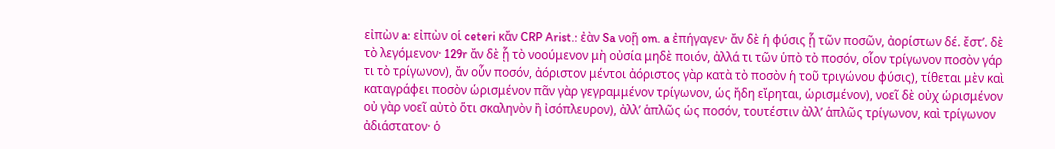εἰπὼν a: εἰπὼν οἱ ceteri κἄν CRP Arist.: ἐὰν Sa νοῇ om. a ἐπήγαγεν· ἄν δὲ ἡ φύσις ᾗ τῶν ποσῶν, ἀορίστων δέ. ἔστ’. δὲ τὸ λεγόμενον· 129r ἄν δὲ ᾗ τὸ νοούμενον μὴ οὐσία μηδὲ ποιόν, ἀλλά τι τῶν ὑπὸ τὸ ποσόν, οἷον τρίγωνον ποσὸν γάρ τι τὸ τρίγωνον), ἄν οὗν ποσόν, ἀόριστον μέντοι ἀόριστος γὰρ κατὰ τὸ ποσὸν ἡ τοῦ τριγώνου φύσις), τίθεται μὲν καὶ καταγράφει ποσὸν ὡρισμένον πᾶν γὰρ γεγραμμένον τρίγωνον, ὡς ἤδη εἴρηται, ὡρισμένον), νοεῖ δὲ οὐχ ὡρισμένον οὐ γὰρ νοεῖ αὐτὸ ὅτι σκαληνὸν ἢ ἰσόπλευρον), ἀλλ’ ἁπλῶς ὡς ποσόν, τουτέστιν ἀλλ’ ἁπλῶς τρίγωνον, καὶ τρίγωνον ἀδιάστατον· ὁ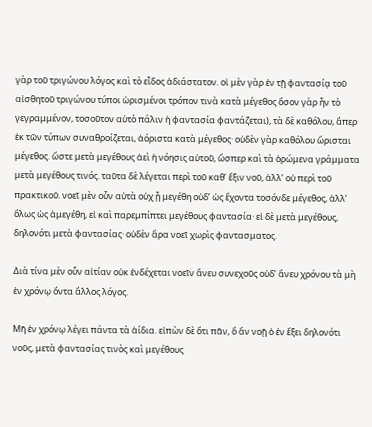γὰρ τοῦ τριγώνου λόγος καὶ τὸ εἶδος ἀδιάστατον. οἱ μὲν γὰρ ἐν τῇ φαντασίᾳ τοῦ αἰσθητοῦ τριγώνου τύποι ὡρισμένοι τρόπον τινὰ κατὰ μέγεθος ὅσον γὰρ ἦν τὸ γεγραμμένον, τοσοῦτον αὐτὸ πάλιν ἡ φαντασία φαντάζεται), τὰ δὲ καθόλου, ἅπερ ἐκ τῶν τύπων συναθροίζεται, ἀόριστα κατὰ μέγεθος· οὐδὲν γὰρ καθόλου ὥρισται μέγεθος. ὥστε μετὰ μεγέθους ἀεὶ ἡ νόησις αὐτοῦ, ὥσπερ καὶ τὰ ὁρώμενα γράμματα μετὰ μεγέθους τινός. ταῦτα δὲ λέγεται περὶ τοῦ καθ’ ἕξιν νοῦ, ἀλλ’ οὐ περὶ τοῦ πρακτικοῦ. νοεῖ μὲν οὖν αὐτὰ οὐχ ᾗ μεγέθη οὐδ’ ὡς ἔχοντα τοσόνδε μέγεθος, ἀλλ’ ὅλως ὡς ἀμεγέθη, εἰ καὶ παρεμπίπτει μεγέθους φαντασία· εἰ δὲ μετὰ μεγέθους, δηλονότι μετὰ φαντασίας· οὐδὲν ἄρα νοεῖ χωρὶς φαντασματος.

Διὰ τίνα μὲν οὖν αἰτίαν οὐκ ἐνδέχεται νοεῖν ἄνευ συνεχοῦς οὐδ’ ἄνευ χρόνου τὰ μὴ ἐν χρόνῳ ὄντα ἄλλος λόγος.

Μῆ ἐν χρόνῳ λέγει πάντα τὰ ἀίδια. εἰπὼν δὲ ὅτι πᾶν, ὃ ἄν νοῇ ὁ ἐν ἕξει δηλονότι νοῦς, μετὰ φαντασίας τινὸς καὶ μεγέθους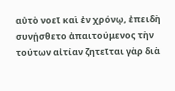αὐτὸ νοεῖ καὶ ἐν χρόνῳ, ἐπειδὴ συνῄσθετο ἀπαιτούμενος τὴν τούτων αἰτίαν ζητεῖται γὰρ διὰ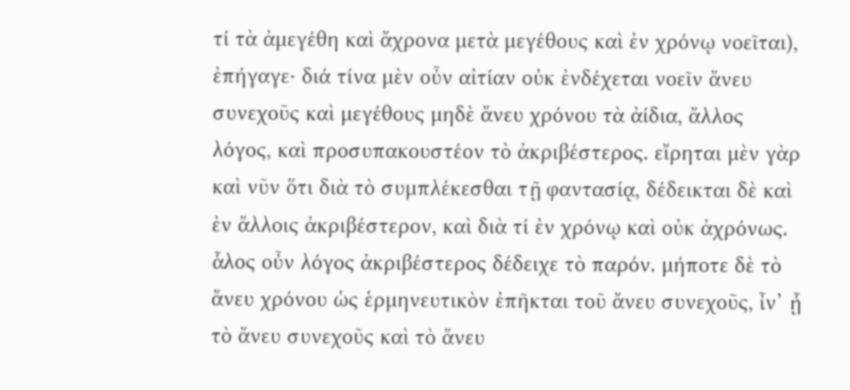τί τὰ ἀμεγέθη καὶ ἄχρονα μετὰ μεγέθους καὶ ἐν χρόνῳ νοεῖται), ἐπήγαγε· διά τίνα μὲν οὖν αἰτίαν οὐκ ἐνδέχεται νοεῖν ἄνευ συνεχοῦς καὶ μεγέθους μηδὲ ἄνευ χρόνου τὰ ἀίδια, ἄλλος λόγος, καὶ προσυπακουστέον τὸ ἀκριβέστερος. εἴρηται μὲν γὰρ καὶ νῦν ὅτι διὰ τὸ συμπλέκεσθαι τῇ φαντασίᾳ, δέδεικται δὲ καὶ ἐν ἄλλοις ἀκριβέστερον, καὶ διὰ τί ἐν χρόνῳ καὶ οὐκ ἀχρόνως. ἇλος οὖν λόγος ἀκριβέστερος δέδειχε τὸ παρόν. μήποτε δὲ τὸ ἄνευ χρόνου ὡς ἑρμηνευτικὸν ἐπῆκται τοῦ ἄνευ συνεχοῦς, ἶν’ ᾗ τὸ ἄνευ συνεχοῦς καὶ τὸ ἄνευ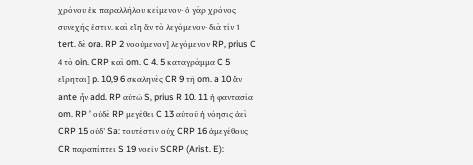χρόνου ἐκ παραλλήλου κείμενον· ὁ γὰρ χρόνος συνεχής ἐστιν. καὶ εἴη ἄν τὸ λεγόμενον· διὰ τίν 1 tert. δὲ ora. RP 2 νοούμενον] λεγόμενον RP, prius C 4 τὸ oin. CRP καὶ om. C 4. 5 καταγράμμα C 5 εἴρηται] p. 10,9 6 σκαληνὲς CR 9 τῆ om. a 10 ἂν ante ἦν add. RP αὐτῶ S, prius R 10. 11 ἡ φαντασία om. RP ’ οὐδὲ RP μεγέθει C 13 αὐτοῦ ἡ νόησις ἀεὶ CRP 15 οὐδ’ Sa: τουτέστιν οὐχ CRP 16 ἀμεγέθους CR παραπίπτει S 19 νοεῖν SCRP (Arist. E):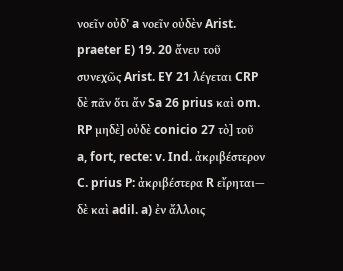νοεῖν οὐδ’ a νοεῖν οὐδὲν Arist. praeter E) 19. 20 ἄνευ τοῦ συνεχῶς Arist. EY 21 λέγεται CRP δὲ πᾶν ὅτι ἄν Sa 26 prius καὶ om. RP μηδὲ] οὐδὲ conicio 27 τὸ] τοῦ a, fort, recte: v. Ind. ἀκριβέστερον C. prius P: ἀκριβέστερα R εἴρηται— δὲ καὶ adil. a) ἐν ἄλλοις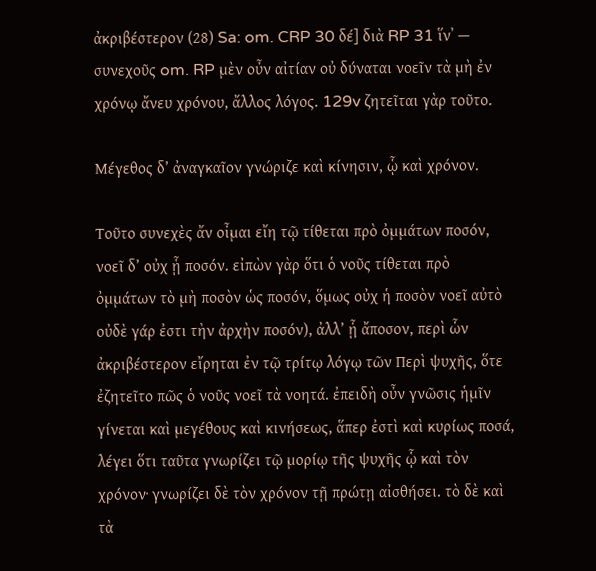ἀκριβέστερον (28) Sa: om. CRP 30 δέ] διὰ RP 31 ἵν᾿ — συνεχοῦς om. RP μὲν οὖν αἰτίαν οὐ δύναται νοεῖν τὰ μὴ ἐν χρόνῳ ἄνευ χρόνου, ἄλλος λόγος. 129v ζητεῖται γὰρ τοῦτο.

Μέγεθος δ’ ἀναγκαῖον γνώριζε καὶ κίνησιν, ᾧ καὶ χρόνον.

Τοῦτο συνεχὲς ἄν οἶμαι εἴη τῷ τίθεται πρὸ ὀμμάτων ποσόν, νοεῖ δ’ οὐχ ᾗ ποσόν. εἰπὼν γὰρ ὅτι ὁ νοῦς τίθεται πρὸ ὀμμάτων τὸ μὴ ποσὸν ὡς ποσόν, ὅμως οὐχ ἡ ποσὸν νοεῖ αὐτὸ οὐδὲ γάρ ἐστι τὴν ἀρχὴν ποσόν), ἀλλ’ ᾗ ἄποσον, περὶ ὧν ἀκριβέστερον εἴρηται ἐν τῷ τρίτῳ λόγῳ τῶν Περὶ ψυχῆς, ὅτε ἐζητεῖτο πῶς ὁ νοῦς νοεῖ τὰ νοητά. ἐπειδὴ οὖν γνῶσις ἡμῖν γίνεται καὶ μεγέθους καὶ κινήσεως, ἅπερ ἐστὶ καὶ κυρίως ποσά, λέγει ὅτι ταῦτα γνωρίζει τῷ μορίῳ τῆς ψυχῆς ᾧ καὶ τὸν χρόνον· γνωρίζει δὲ τὸν χρόνον τῇ πρώτῃ αἰσθήσει. τὸ δὲ καὶ τὰ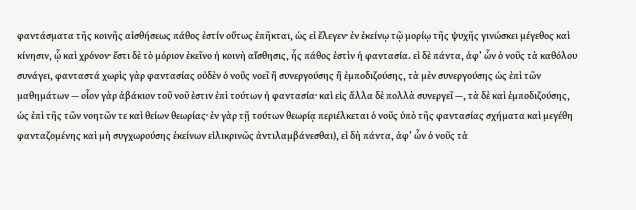φαντάσματα τῆς κοινῆς αἰσθήσεως πάθος ἐστίν οὕτως ἐπῆκται, ὡς εἰ ἔλεγεν· ἐν ἐκείνῳ τῷ μορίῳ τῆς ψυχῆς γινώσκει μέγεθος καὶ κίνησιν, ᾧ καὶ χρόνον· ἔστι δὲ τὸ μόριον ἐκεῖνο ἡ κοινὴ αἴσθησις, ἧς πάθος ἐστὶν ἡ φαντασία. εἰ δὲ πάντα, ἀφ’ ὧν ὁ νοῦς τὰ καθόλου συνάγει, φανταστά χωρὶς γὰρ φαντασίας οὐδὲν ὁ νοῦς νοεῖ ἢ συνεργούσης ἢ ἐμποδιζούσης, τὰ μὲν συνεργούσης ὡς ἐπὶ τῶν μαθημάτων — οἷον γὰρ ἀβάκιον τοῦ νοῦ ἐστιν ἐπὶ τούτων ἡ φαντασία· καὶ εἰς ἄλλα δὲ πολλὰ συνεργεῖ —, τὰ δὲ καὶ ἐμποδιζούσης, ὡς ἐπὶ τῆς τῶν νοητῶν τε καὶ θείων θεωρίας· ἐν γὰρ τῇ τούτων θεωρίᾳ περιέλκεται ὁ νοῦς ὑπὸ τῆς φαντασίας σχήματα καὶ μεγέθη φανταζομένης καὶ μὴ συγχωρούσης ἐκείνων εἰλικρινῶς ἀντιλαμβάνεσθαι), εἰ δὴ πάντα, ἀφ’ ὧν ὁ νοῦς τὰ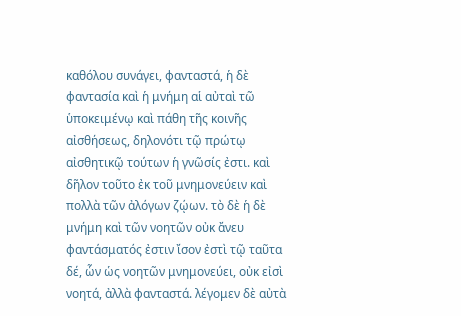καθόλου συνάγει, φανταστά, ἡ δὲ φαντασία καὶ ἡ μνήμη αἱ αὐταὶ τῶ ὑποκειμένῳ καὶ πάθη τῆς κοινῆς αἰσθήσεως, δηλονότι τῷ πρώτῳ αἰσθητικῷ τούτων ἡ γνῶσίς ἐστι. καὶ δῆλον τοῦτο ἐκ τοῦ μνημονεύειν καὶ πολλὰ τῶν ἀλόγων ζῴων. τὸ δὲ ἡ δὲ μνήμη καὶ τῶν νοητῶν οὐκ ἄνευ φαντάσματός ἐστιν ἴσον ἐστὶ τῷ ταῦτα δέ, ὧν ὡς νοητῶν μνημονεύει, οὐκ εἰσὶ νοητά, ἀλλὰ φανταστά. λέγομεν δὲ αὐτὰ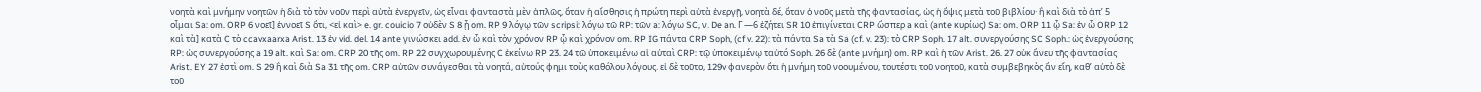νοητὰ καὶ μνήμην νοητῶν ἡ διὰ τὸ τὸν νοῦν περὶ αὐτὰ ἐνεργεῖν, ὡς εἶναι φανταστὰ μὲν ἀπλῶς, ὅταν ἡ αἴσθησις ἡ πρώτη περὶ αὐτὰ ἐνεργῇ, νοητὰ δέ, ὅταν ὁ νοῦς μετὰ τῆς φαντασίας, ὡς ἡ ὄψις μετὰ τοῦ βιβλίου· ἢ καὶ διὰ τὸ ἀπ’ 5 οἶμαι Sa: om. ORP 6 νοεῖ] ἐννοεῖ S ὅτι, <εἰ καὶ> e. gr. couicio 7 οὐδὲν S 8 ᾖ om. RP 9 λόγῳ τῶν scripsi: λόγω τῶ RP: τῶν a: λόγω SC, ν. De an. Γ —6 ἐζήτει SR 10 ἐπιγίνεται CRP ὥσπερ a καὶ (ante κυρίως) Sa: om. ORP 11 ᾧ Sa: ἐν ὧ ORP 12 καὶ τὰ] κατὰ C τὸ ccavxaarxa Arist. 13 ἐν vid. del. 14 ante γινώσκει add. ἐν ὧ καὶ τὸν χρόνον RP ᾦ καὶ χρόνον om. RP IG πάντα CRP Soph, (cf v. 22): τὰ πάντα Sa τὰ Sa (cf. v. 23): τὸ CRP Soph. 17 alt. συνεργούσης SC Soph.: ὡς ἐνεργούσης RP: ὡς συνεργούσης a 19 alt. καὶ Sa: om. CRP 20 τῆς om. RP 22 συγχωρουμένης C ἐκείνω RP 23. 24 τῶ ὑποκειμένω αἱ αὐταὶ CRP: τῷ ὑποκειμένῳ ταὐτό Soph. 26 δὲ (ante μνήμη) om. RP καὶ ἡ τῶν Arist. 26. 27 οὐκ ἄνευ τῆς φαντασίας Arist. EY 27 ἐστὶ om. S 29 ἢ καὶ διὰ Sa 31 τῆς om. CRP αὐτῶν συνάγεσθαι τὰ νοητά, αὐτούς φημι τοὺς καθόλου λόγους. εἰ δὲ τοῦτο, 129v φανερὸν ὅτι ἡ μνήμη τοῦ νοουμένου, τουτέστι τοῦ νοητοῦ, κατὰ συμβεβηκὸς ἄν εἴη, καθ’ αὑτὸ δὲ τοῦ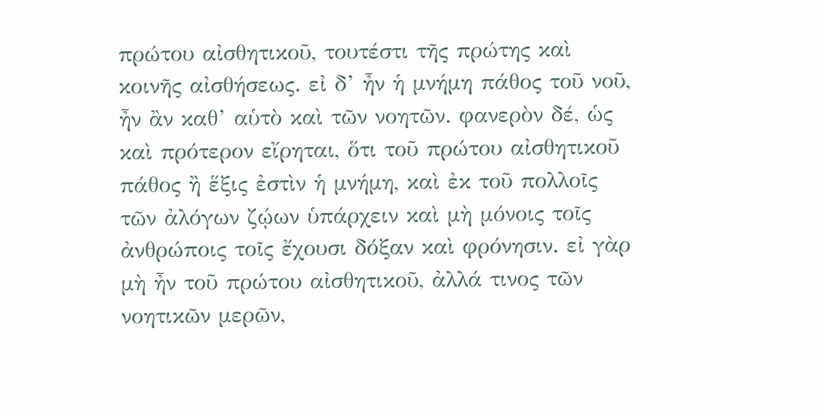πρώτου αἰσθητικοῦ, τουτέστι τῆς πρώτης καὶ κοινῆς αἰσθήσεως. εἰ δ’ ἦν ἡ μνήμη πάθος τοῦ νοῦ, ἦν ἂν καθ’ αὑτὸ καὶ τῶν νοητῶν. φανερὸν δέ, ὡς καὶ πρότερον εἴρηται, ὅτι τοῦ πρώτου αἰσθητικοῦ πάθος ἢ ἕξις ἐστὶν ἡ μνήμη, καὶ ἐκ τοῦ πολλοῖς τῶν ἀλόγων ζῴων ὑπάρχειν καὶ μὴ μόνοις τοῖς ἀνθρώποις τοῖς ἔχουσι δόξαν καὶ φρόνησιν. εἰ γὰρ μὴ ἦν τοῦ πρώτου αἰσθητικοῦ, ἀλλά τινος τῶν νοητικῶν μερῶν,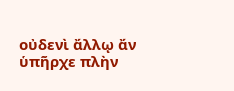οὐδενὶ ἄλλῳ ἄν ὑπῆρχε πλὴν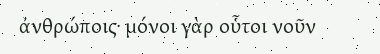ἀνθρώποις· μόνοι γὰρ οὗτοι νοῦν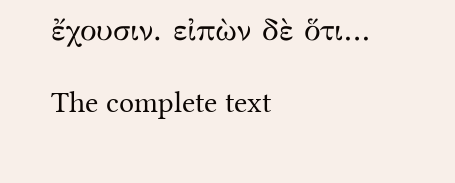ἔχουσιν. εἰπὼν δὲ ὅτι…

The complete text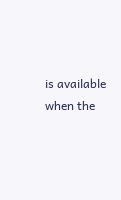is available when the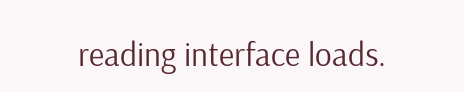reading interface loads.